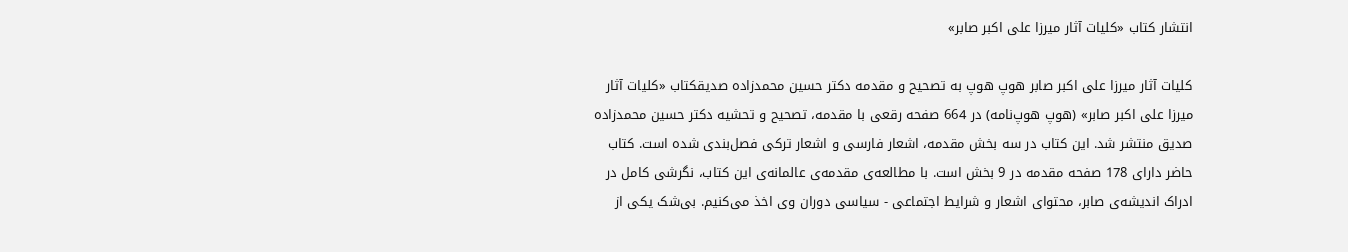انتشار کتاب «کلیات آثار میرزا علی اکبر صابر»

کلیات آثار میرزا علی اکبر صابر هوپ هوپ به تصحیح و مقدمه دکتر حسین محمدزاده صدیقکتاب «کلیات آثار میرزا علی اکبر صابر» (هوپ هوپ‌نامه) در 664 صفحه رقعی با مقدمه، تصحیح و تحشیه دکتر حسین محمدزاده صدیق منتشر شد. این کتاب در سه بخش مقدمه، اشعار فارسی و اشعار ترکی فصل‌بندی شده است. کتاب حاضر دارای 178 صفحه مقدمه در 9 بخش است. با مطالعه‌ی مقدمه‌ی عالمانه‌ی این کتاب، نگرشی کامل در ادراک اندیشه‌ی صابر، محتوای اشعار و شرایط اجتماعی - سیاسی دوران وی اخذ می‌کنیم. بی‌شک یکی از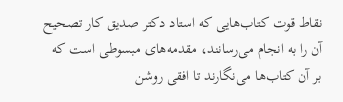نقاط قوت کتاب‌هایی که استاد دکتر صدیق کار تصحیح آن را به انجام می‌رسانند، مقدمه‌های مبسوطی است که بر آن کتاب‌ها می‌نگارند تا افقی روشن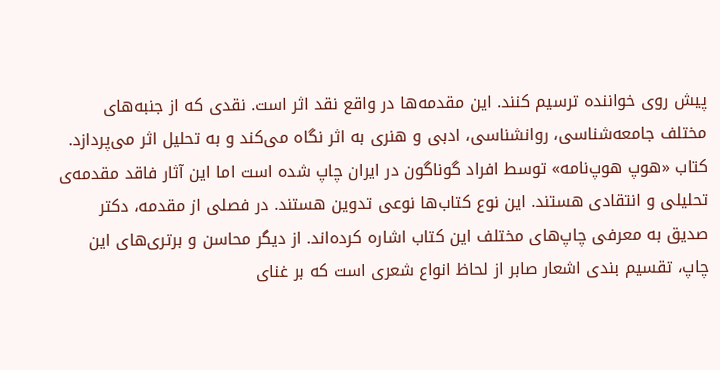پیش روی خواننده ترسیم ‌کنند. این مقدمه‌ها در واقع نقد اثر است. نقدی که از جنبه‌های مختلف جامعه‌شناسی، روانشناسی، ادبی و هنری به اثر نگاه می‌کند و به تحلیل اثر می‌پردازد. کتاب «هوپ هوپ‌نامه» توسط افراد گوناگون در ایران چاپ شده است اما این آثار فاقد مقدمه‌ی تحلیلی و انتقادی هستند. این نوع کتاب‌ها نوعی تدوین هستند. در فصلی از مقدمه، دکتر صدیق به معرفی چاپ‌های مختلف این کتاب اشاره کرده‌اند. از دیگر محاسن و برتری‌های این چاپ، تقسیم بندی اشعار صابر از لحاظ انواع شعری است که بر غنای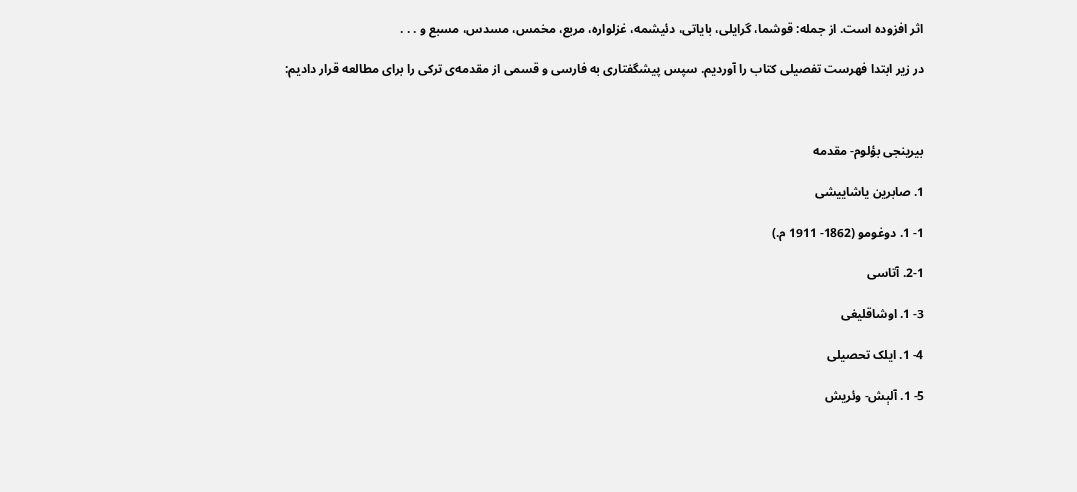اثر افزوده است. از جمله: قوشما، گرایلی، بایاتی، دئیشمه، غزلواره، مربع، مخمس، مسدس، مسبع و . . .

در زیر ابتدا فهرست تفصیلی کتاب را آوردیم. سپس پیشگفتاری به فارسی و قسمی از مقدمه‌ی ترکی را برای مطالعه قرار دادیم:



بیرینجی بؤلوم- مقدمه

1. صابرين ياشاییشی

1- 1. دوغومو (1862- 1911 م.)

2-1. آتاسی

3- 1. اوشاقلیغی

4- 1. ایلک تحصیلی

5- 1. آلېش- وئریش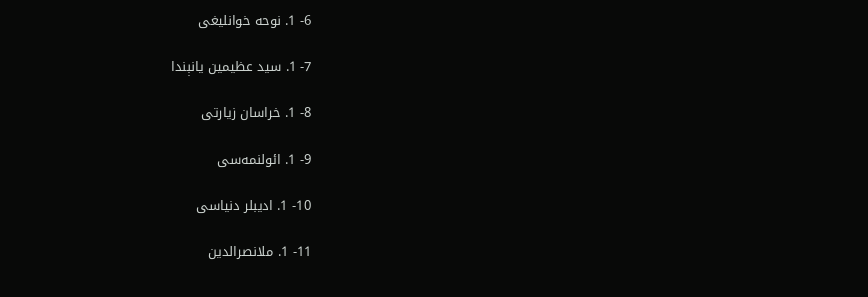6- 1. نوحه خوانلیغی

7- 1. سید عظیمین یانېندا

8- 1. خراسان زیارتی

9- 1. ائولنمه‌سی

10- 1. ادیبلر دنیاسی

11- 1. ملانصرالدین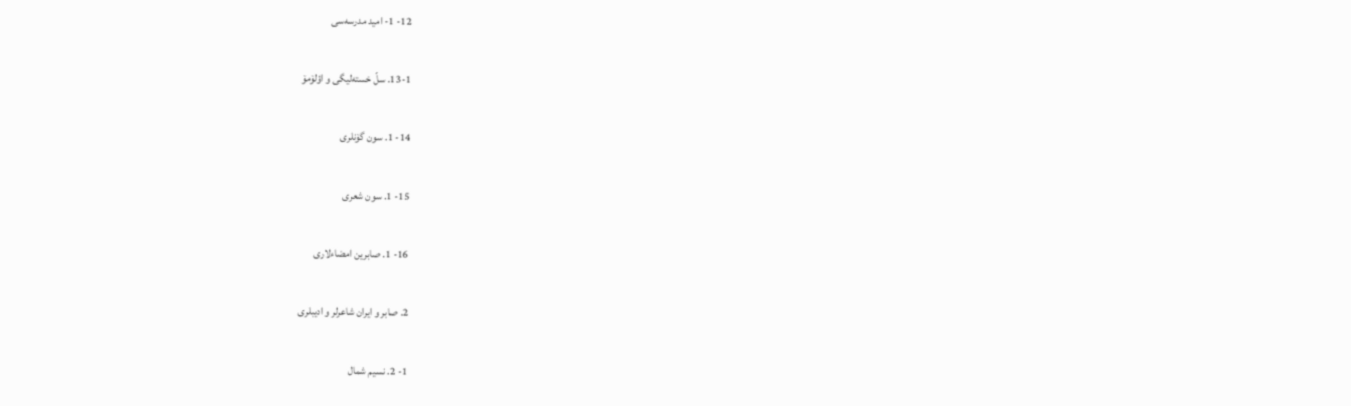12- 1- امید مدرسه‌سی

13-1. سلّ خسته‌لیگی و اؤلۆمۆ

14- 1. سون گۆنلری

15- 1. سون شعری

16- 1. صابرین امضاءلاری

2. صابر و ایران شاعرلر و ادیبلری

1- 2. نسیم شمال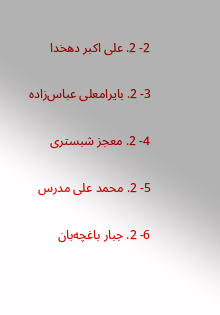2- 2. علی اکبر دهخدا

3- 2. بایرامعلی عباس‌زاده

4- 2. معجز شبستری

5- 2. محمد علی مدرس

6- 2. جبار باغچه‌بان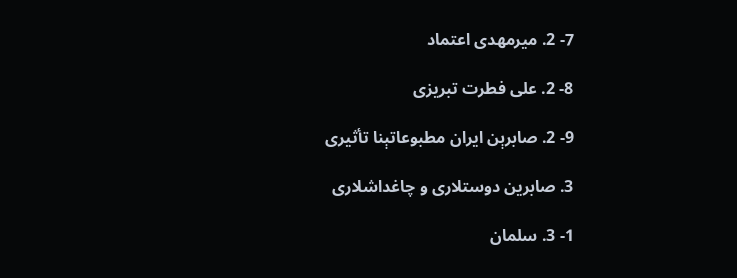7- 2. میرمهدی اعتماد

8- 2. علی فطرت تبریزی

9- 2. صابرېن ایران مطبوعاتېنا تأثیری

3. صابرین دوستلاری و چاغداشلاری

1- 3. سلمان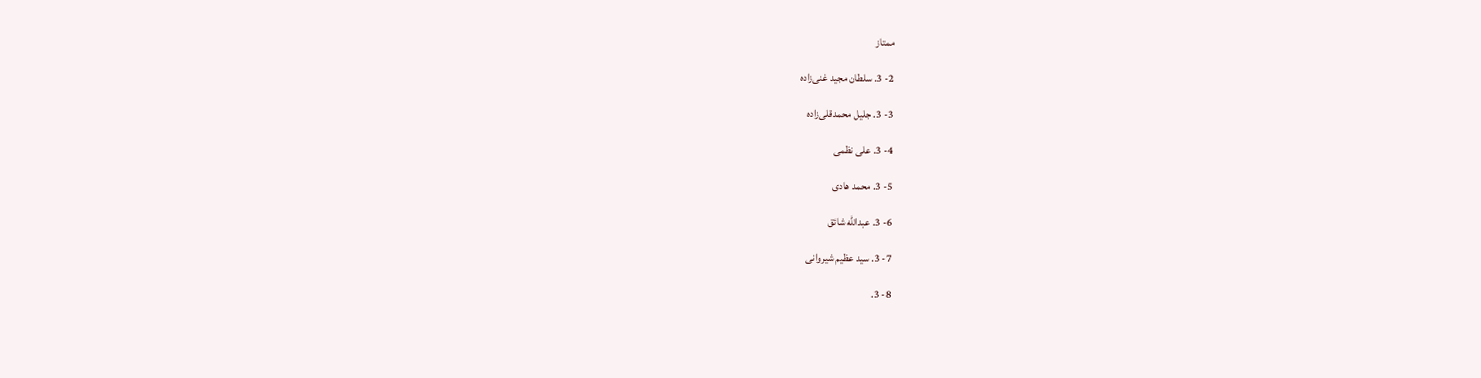ممتاز

2- 3. سلطان مجید غنی‌زاده

3- 3. جلیل محمدقلی‌زاده

4- 3. علی نظمی

5- 3. محمد هادی

6- 3. عبدالله شائق

7- 3. سید عظیم شیروانی

8- 3.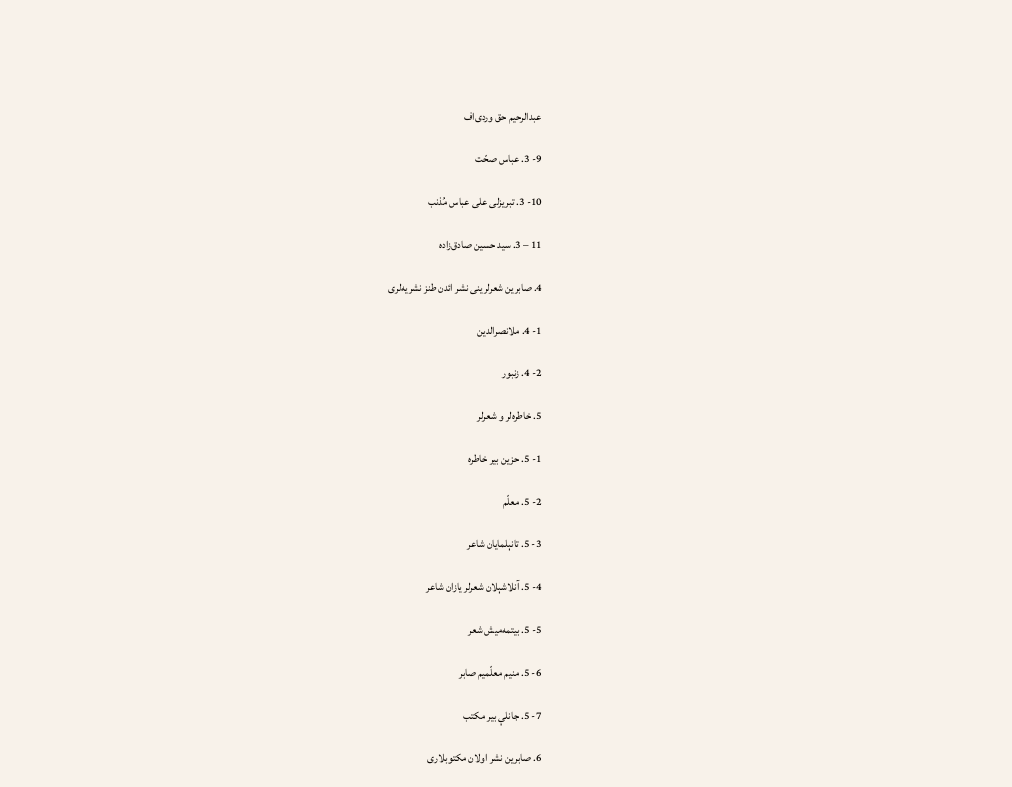عبدالرحیم حق وردی‌اف

9- 3. عباس صحّت

10- 3. تبریزلی علی عباس مُذنب

11 – 3. سید حسین صادق‌زاده

4. صابرین شعرلرینی نشر ائدن طنز نشریه‌لری

1- 4. ملانصرالدین

2- 4. زنبور

5. خاطره‌لر و شعرلر

1- 5. حزین بیر خاطره

2- 5. معلّم

3- 5. تانېلمایان شاعر

4- 5. آنلاشېلان شعرلر یازان شاعر

5- 5. بیتمه‌میش شعر

6- 5. منیم معلّمیم صابر

7- 5. جانلې بیر مکتب

6. صابرین نشر اولان مکتوبلاری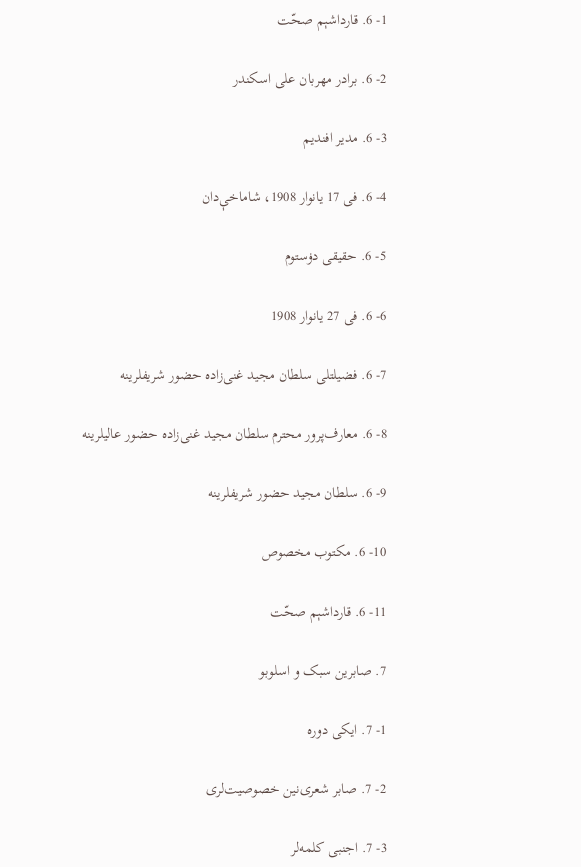1- 6. قارداشېم صحّت

2- 6. برادر مهربان علی اسکندر

3- 6. مدیر افندیم

4- 6. فی 17 یانوار 1908، شاماخې‌دان

5- 6. حقیقی دۏستوم

6- 6. فی 27 یانوار 1908

7- 6. فضیلتلی سلطان مجید غنی‌زاده حضور شریفلرینه

8- 6. معارف‌پرور محترم سلطان مجید غنی‌زاده حضور عالیلرینه

9- 6. سلطان مجید حضور شریفلرینه

10- 6. مکتوب مخصوص

11- 6. قارداشېم صحّت

7. صابرین سبک و اسلوبو

1- 7. ایکی دوره

2- 7. صابر شعری‌نین خصوصیت‌لری

3- 7. اجنبی کلمه‌لر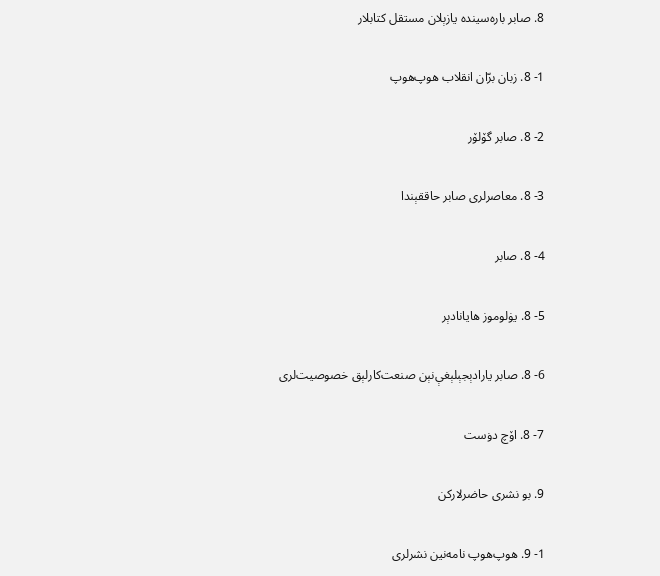8. صابر باره‌سینده یازېلان مستقل کتابلار

1- 8. زبان برّان انقلاب هوپ‌هوپ

2- 8. صابر گۆلۆر

3- 8. معاصرلری صابر حاققېندا

4- 8. صابر

5- 8. یۏلوموز هایانادېر

6- 8. صابر یارادېجېلېغې‌نېن صنعت‌کارلېق خصوصیت‌لری

7- 8. اۆچ دۏست

9. بو نشری حاضرلارکن

1- 9. هوپ‌هوپ نامه‌نین نشرلری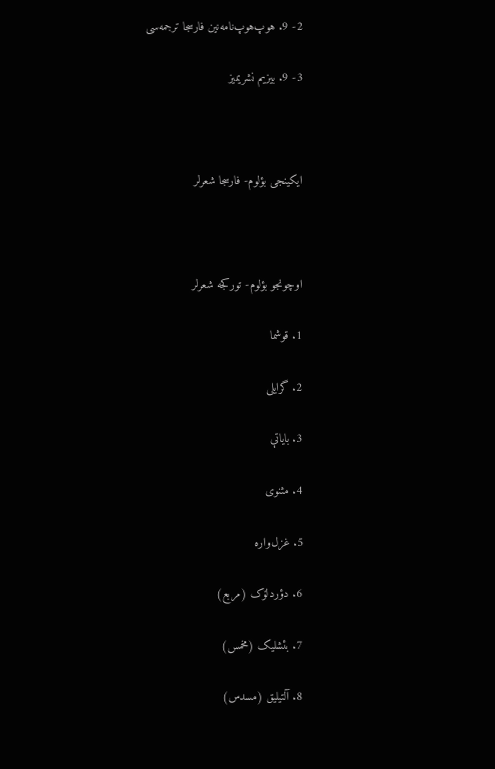2- 9. هوپ‌هوپ‌نامه‌نین فارسجا ترجمه‌سی

3- 9. بیزیم نشریمیز



ایکینجی بؤلوم- فارسجا شعرلر



اوچونجو بؤلوم- تورکجه شعرلر

1. قوشما

2. گرایلی

3. بایاتې

4. مثنوی

5. غزل‌واره

6. دؤردلۆک (مربع)

7. بئشلیک (مخمس)

8. آلتیلیق (مسدس)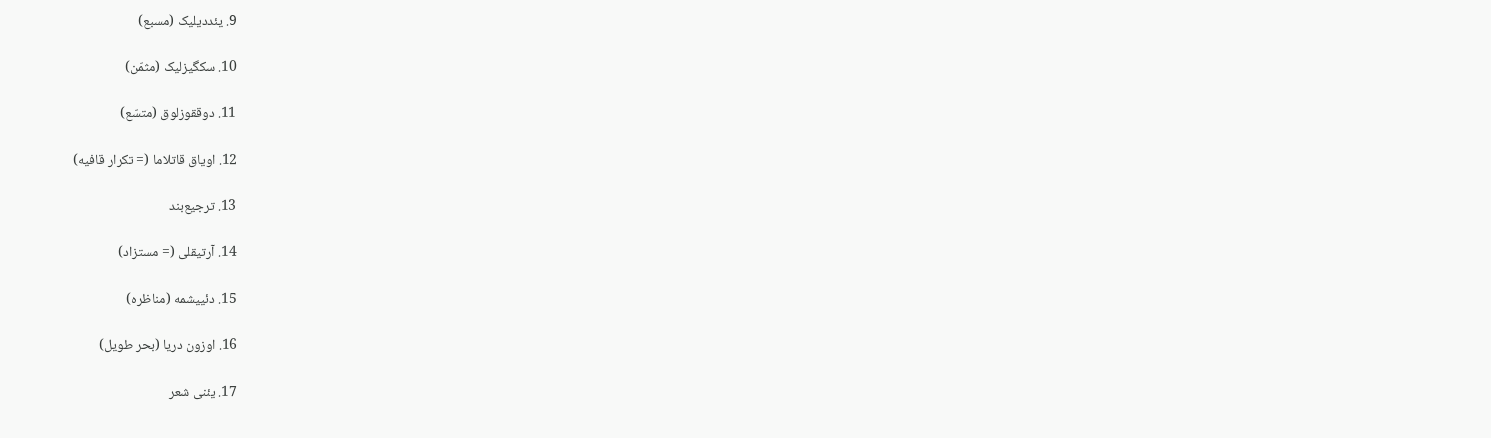9. یئددیلیک (مسبع)

10. سکگیزلیک (مثمّن)

11. دوققوزلوق (متسّع)

12. اویاق قاتلاما (= تکرار قافیه)

13. ترجیع‌بند

14. آرتیقلی (= مستزاد)

15. دئییشمه (مناظره)

16. اوزون دریا (بحر طویل)

17. یئنی شعر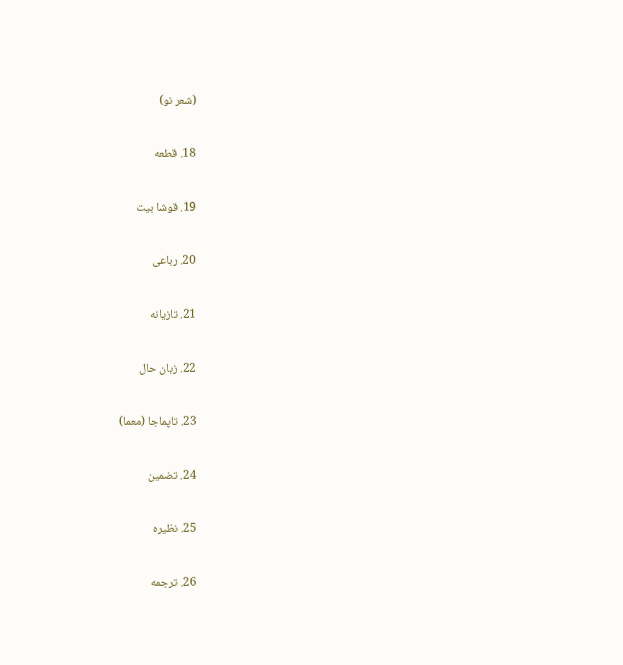(شعر نو)

18. قطعه

19. قوشا بیت

20. رباعی

21. تازیانه

22. زبان حال

23. تاپماجا (معما)

24. تضمین

25. نظیره

26. ترجمه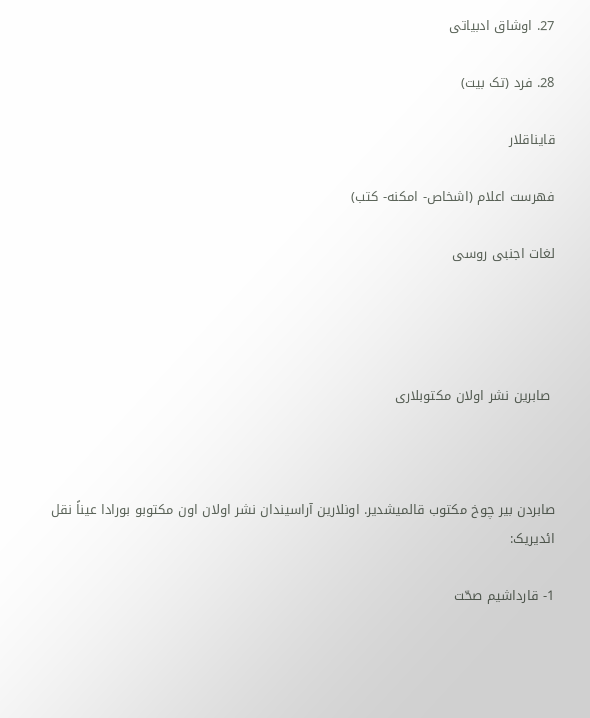27. اوشاق ادبیاتی

28. فرد (تک بیت)

قایناقلار

فهرست اعلام (اشخاص- امکنه- کتب)

لغات اجنبی روسی




 صابرین نشر اولان مکتوبلاری



صابردن بیر چوخ مکتوب قالمیشدیر. اونلارین آراسیندان نشر اولان اون مکتوبو بورادا عیناً نقل ائدیریک:

1- قارداشیم صحّت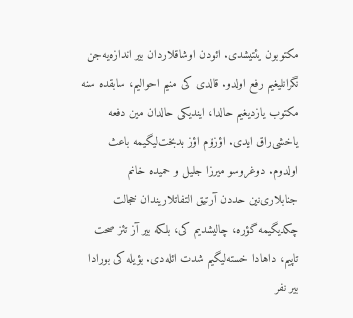مکتوبون یئتیشدی. ائودن اوشاقلاردان بیر اندازه‌یه‌جن نگرانلیغیم رفع اولدو. قالدی کی منیم احوالیم، سابقده سنه مکتوب یازدیغیم حالدا، ایندیکی حالدان مین دفعه یاخشی‌راق ایدی. اؤزۆم اؤز بدبخت‌لیگیمه باعث اولدوم. دوغروسو میرزا جلیل و حمیده خانم جنابلاری‌نین حددن آرتیق التفاتلاریندان خجالت چکدیگیمه گؤره، چالیشدیم کی، بلکه بیر آز تئز صحت تاپیم، داهادا خسته‌لیگیم شدت ائله‌دی. بؤیله کی بورادا بیر نفر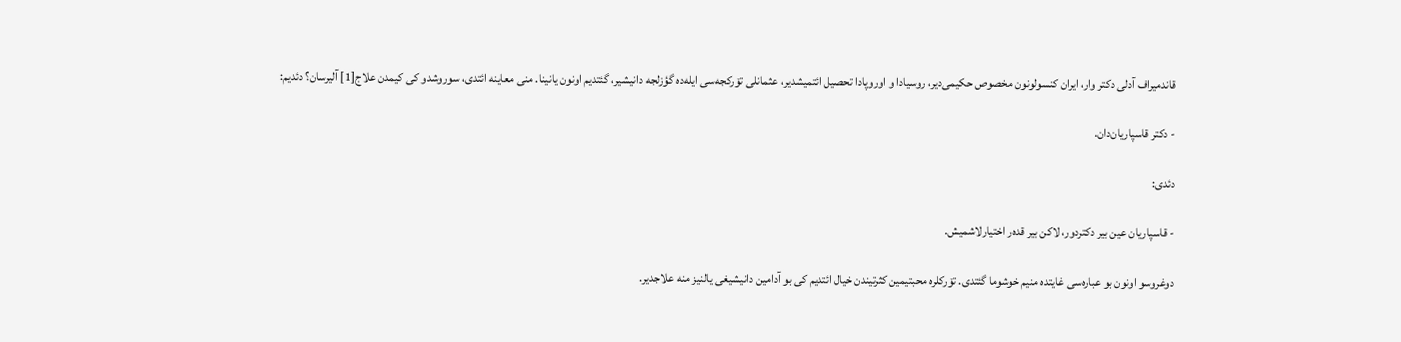قاندمیراف آدلی دکتر وار، ایران کنسولونون مخصوص حکیمی‌دیر، روسیادا و اوروپادا تحصیل ائتمیشدیر، عثمانلی تۆرکجه‌سی ایله‌ده گؤزلجه دانیشیر، گئتدیم اونون یانینا. منی معاینه ائتدی، سوروشدو کی کیمدن علاج[1] آلیرسان؟ دئدیم:

- دکتر قاسپاریان‌دان.

دئدی:

- قاسپاریان عین بیر دکتردور، لاکن بیر قده‌ر اختیارلاشمیش.

دوغروسو اونون بو عباره‌سی غایتده منیم خوشوما گئتدی. تۆرکلره محبتیمین کثرتیندن خیال ائتدیم کی بو آدامین دانیشیغی یالنیز منه علاجدیر.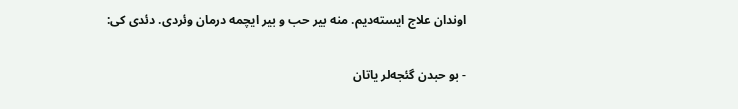اوندان علاج ایسته‌دیم. منه بیر حب و بیر ایچمه درمان وئردی. دئدی کی:

- بو حبدن گئجه‌لر یاتان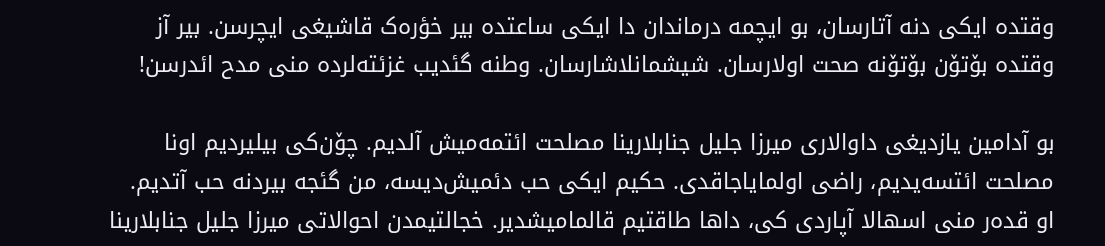وقتده ایکی دنه آتارسان، بو ایچمه درماندان دا ایکی ساعتده بیر خؤره‌ک قاشیغی ایچرسن. بیر آز وقتده بۆتۆن بۆتۆنه صحت اولارسان. شیشمانلاشارسان. وطنه گئدیب غزئته‌لرده منی مدح ائدرسن!

بو آدامین یازدیغی داوالاری میرزا جلیل جنابلارینا مصلحت ائتمه‌میش آلدیم. چۆن‌کی بیلیردیم اونا مصلحت ائتسه‌یدیم، راضی اولمایاجاقدی. حکیم ایکی حب دئمیش‌دیسه، من گئجه بیردنه حب آتدیم. او قده‌ر منی اسهالا آپاردی کی، داها طاقتیم قالمامیشدیر. خجالتیمدن احوالاتی میرزا جلیل جنابلارینا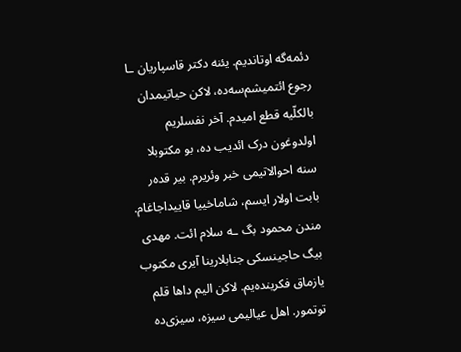دئمه‌گه اوتاندیم. یئنه دکتر قاسپاریان ـا رجوع ائتمیشم‌سه‌ده، لاکن حیاتیمدان بالکلّیه قطع امیدم. آخر نفسلریم اولدوغون درک ائدیب ده، بو مکتوبلا سنه احوالاتیمی خبر وئریرم. بیر قده‌ر بابت اولار ایسم، شاماخییا قاییداجاغام. مندن محمود بگ ـه سلام ائت. مهدی بیگ حاجینسکی جنابلارینا آیری مکتوب یازماق فکرینده‌یم. لاکن الیم داها قلم توتمور. اهل عیالیمی سیزه، سیزی‌ده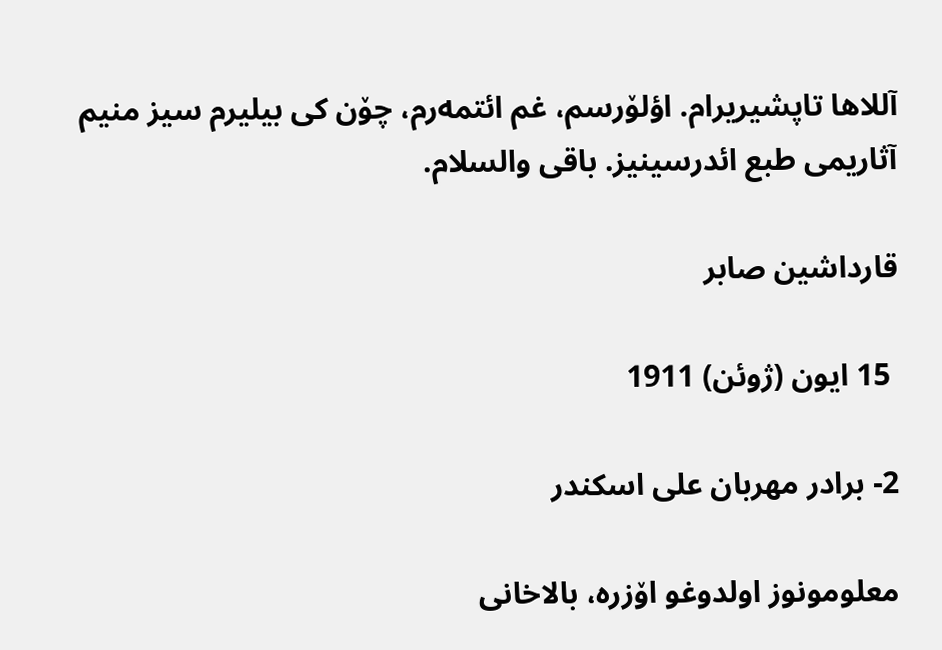آللاها تاپشیریرام. اؤلۆرسم، غم ائتمه‌رم، چۆن کی بیلیرم سیز منیم آثاریمی طبع ائدرسینیز. باقی والسلام.

قارداشین صابر

 15 ایون (ژوئن) 1911

2- برادر مهربان علی اسکندر

معلومونوز اولدوغو اۆزره، بالاخانی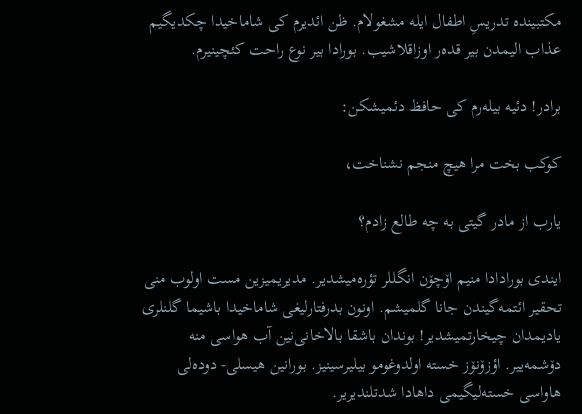مکتبینده تدریسِ اطفال ایله مشغولام. ظن ائدیرم کی شاماخیدا چکدیگیم عذاب الیمدن بیر قده‌ر اوزاقلاشیب. بورادا بیر نوع راحت کئچینیرم.

برادر! دئیه بیله‌رم کی حافظ دئمیشکن:

کوکب بخت مرا هیچ منجم نشناخت،

یارب از مادر گیتی به چه طالع زادم؟

ایندی بورادادا منیم اۆچۆن انگللر تؤره‌میشدیر. مدیریمیزین مست اولوب منی تحقیر ائتمه‌گیندن جانا گلمیشم. اونون بدرفتارلیغی شاماخیدا باشیما گلنلری یادیمدان چیخارتمیشدیر! بوندان باشقا بالاخانی‌نین آب هواسی منه دۆشمه‌ییر. اؤزۆنۆز خسته اولدوغومو بیلیرسینیز. بورانین هیسلی- دوده‌لی هاواسی خسته‌لیگیمی داهادا شدتلندیریر.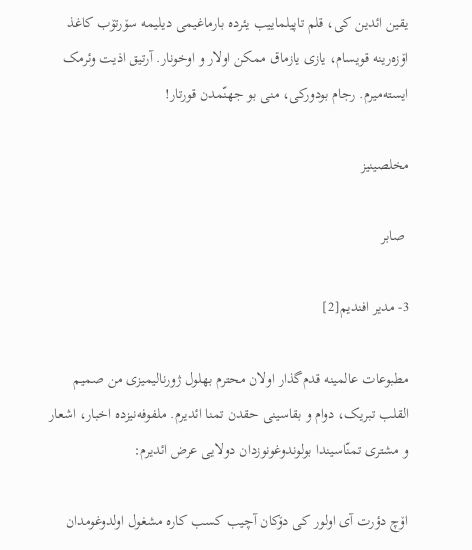یقین ائدین کی، قلم تاپیلماییب یئرده بارماغیمی دیلیمه سۆرتۆب کاغذ اۆزه‌رینه قویسام، یازی یازماق ممکن اولار و اوخونار. آرتیق اذیت وئرمک ایسته‌میرم. رجام بودورکی، منی بو جهنّمدن قورتار!

مخلصینیز

 صابر

3- مدیر افندیم[2]

مطبوعات عالمینه قدم‌گذار اولان محترم بهلول ژورنالیمیزی من صمیم القلب تبریک، دوام و بقاسینی حقدن تمنا ائدیرم. ملفوفه‌نیزده اخبار، اشعار و مشتری تمنّاسیندا بولوندوغونوزدان دولایی عرض ائدیرم:

اۆچ دؤرت آی اولور کی دۆکان آچیب کسب کاره مشغول اولدوغومدان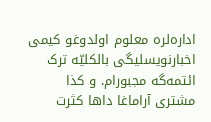اداره‌لره معلوم اولدوغو کیمی اخبارنویسلیگی بالکلیّه ترک ائتمه‌گه مجبورام. و کذا مشتری آراماغا داها کثرت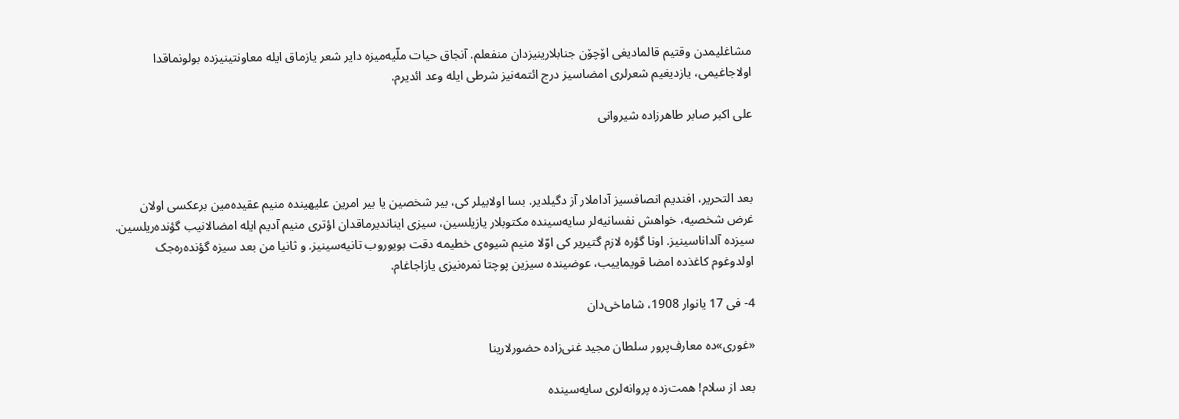مشاغلیمدن وقتیم قالمادیغی اۆچۆن جنابلارینیزدان منفعلم. آنجاق حیات ملّیه‌میزه دایر شعر یازماق ایله معاونتینیزده بولونماقدا اولاجاغیمی، یازدیغیم شعرلری امضاسیز درج ائتمه‌نیز شرطی ایله وعد ائدیرم.

علی اکبر صابر طاهرزاده شیروانی



بعد التحریر، افندیم انصافسیز آداملار آز دگیلدیر. بسا اولابیلر کی، بیر شخصین یا بیر امرین علیهینده منیم عقیده‌مین برعکسی اولان غرض شخصیه، خواهش نفسانیه‌لر سایه‌سینده مکتوبلار یازیلسین، سیزی ایناندیرماقدان اؤتری منیم آدیم ایله امضالانیب گؤنده‌ریلسین. سیزده آلداناسینیز. اونا گؤره لازم گتیریر کی اوّلا منیم شیوه‌ی خطیمه دقت بویوروب تانیه‌سینیز. و ثانیا من بعد سیزه گؤنده‌ره‌جک اولدوغوم کاغذده امضا قویماییب، عوضینده سیزین پوچتا نمره‌نیزی یازاجاغام.

4- فی 17 یانوار 1908، شاماخی‌دان

«غوری‌»ده معارف‌پرور سلطان مجید غنی‌زاده حضورلارینا

بعد از سلام! همت‌زده پروانه‌لری سایه‌سینده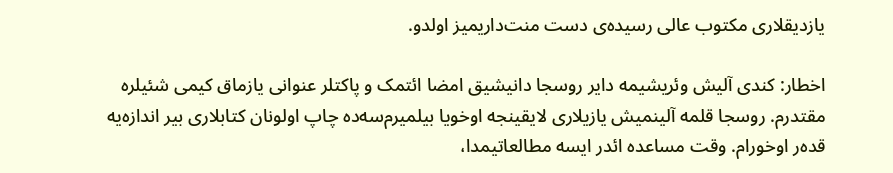یازدیقلاری مکتوب عالی رسیده‌ی دست منت‌داریمیز اولدو.

اخطار: کندی آلیش وئریشیمه دایر روسجا دانیشیق امضا ائتمک و پاکتلر عنوانی یازماق کیمی شئیلره مقتدرم. روسجا قلمه آلینمیش یازیلاری لایقینجه اوخویا بیلمیرم‌سه‌ده چاپ اولونان کتابلاری بیر اندازه‌یه قده‌ر اوخورام. وقت مساعده ائدر ایسه مطالعاتیمدا،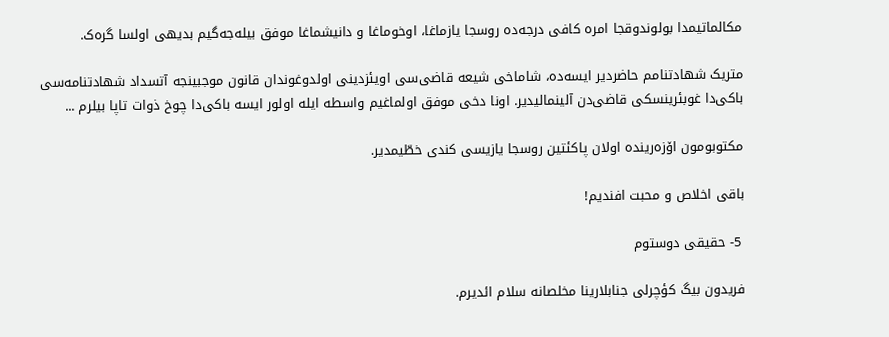مکالماتیمدا بولوندوقجا امره کافی درجه‌ده روسجا یازماغا، اوخوماغا و دانیشماغا موفق بیله‌جه‌گیم بدیهی اولسا گره‌ک.

متریک شهادتنامم حاضردیر ایسه‌ده، شاماخی شیعه قاضی‌سی اویئزدینی اولدوغوندان قانون موجبینجه آتسداد شهادتنامه‌سی باکی‌دا غوبئرینسکی قاضی‌دن آلینمالیدیر. اونا دخی موفق اولماغیم واسطه ایله اولور ایسه باکی‌دا چوخ ذوات تاپا بیلرم ...

مکتوبومون اۆزه‌رینده اولان پاکئتین روسجا یازیسی کندی خطّیمدیر.

باقی اخلاص و محبت افندیم!

 5- حقیقی دوستوم

فریدون بیگ کؤچرلی جنابلارینا مخلصانه سلام ائدیرم.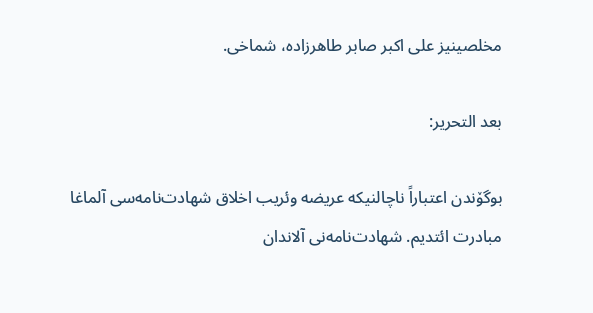مخلصینیز علی اکبر صابر طاهرزاده، شماخی.

بعد التحریر:

بوگۆندن اعتباراً ناچالنیکه عریضه وئریب اخلاق شهادت‌نامه‌سی آلماغا مبادرت ائتدیم. شهادت‌نامه‌نی آلاندان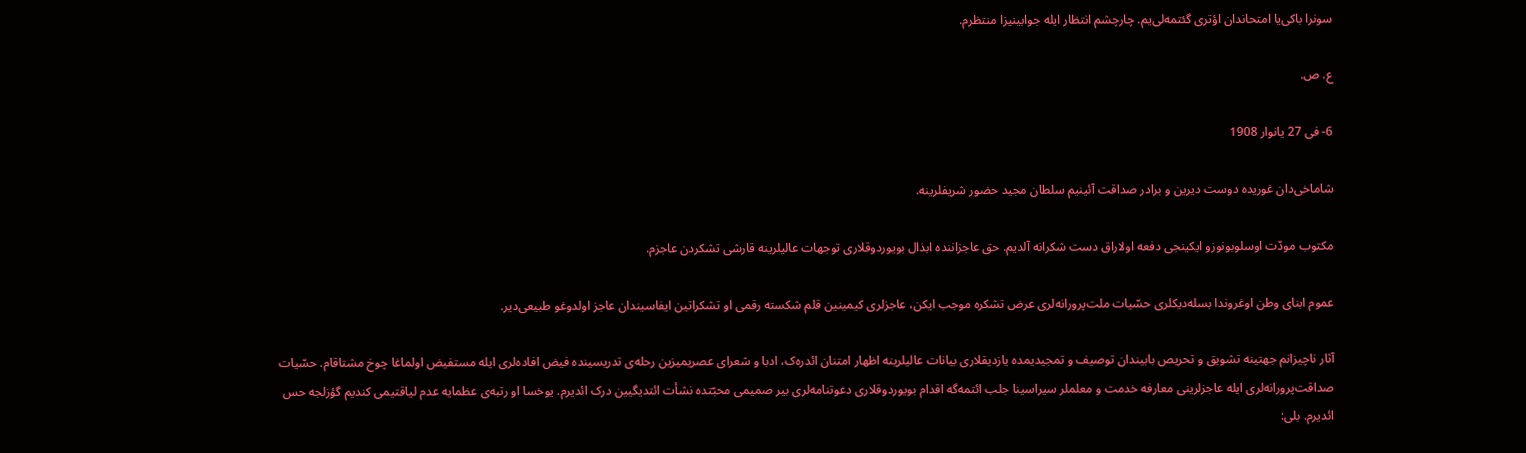سونرا باکی‌یا امتحاندان اؤتری گئتمه‌لی‌یم. چارچشم انتظار ایله جوابینیزا منتظرم.

ع. ص.

6- فی 27 یانوار 1908

شاماخی‌دان غوریده دوست دیرین و برادر صداقت آئینیم سلطان مجید حضور شریفلرینه.

مکتوب مودّت اوسلوبونوزو ایکینجی دفعه اولاراق دست شکرانه آلدیم. حق عاجزاننده ابذال بویوردوقلاری توجهات عالیلرینه قارشی تشکردن عاجزم.

عموم ابنای وطن اوغروندا بسله‌دیکلری حسّیات ملت‌پرورانه‌لری عرض تشکره موجب ایکن، عاجزلری کیمینین قلم شکسته‌ رقمی او تشکراتین ایفاسیندان عاجز اولدوغو طبیعی‌دیر.

آثار ناچیزانم جهتینه تشویق و تحریص بابیندان توصیف و تمجیدیمده یازدیقلاری بیانات عالیلرینه اظهار امتنان ائدره‌ک، ادبا و شعرای عصریمیزین رحله‌ی تدریسینده فیض افاده‌لری ایله مستفیض اولماغا چوخ مشتاقام. حسّیات صداقت‌پرورانه‌لری ایله عاجزلرینی معارفه خدمت و معلملر سیراسینا جلب ائتمه‌گه اقدام بویوردوقلاری دعوتنامه‌لری بیر صمیمی محبّتده نشأت ائتدیگیین درک ائدیرم. یوخسا او رتبه‌ی عظمایه عدم لیاقتیمی کندیم گؤزلجه حس ائدیرم. بلی: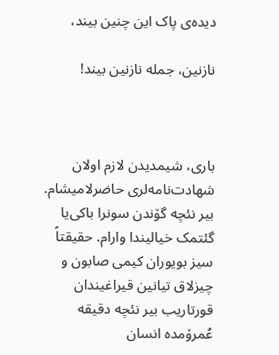دیده‌ی پاک این چنین بیند،

نازنین، جمله نازنین بیند!



باری، شیمدیدن لازم اولان شهادت‌نامه‌لری حاضرلامیشام. بیر نئچه گۆندن سونرا باکی‌یا گئتمک خیالیندا وارام. حقیقتاً سیز بویوران کیمی صابون و چیزلاق تیانین قیراغیندان قورتاریب بیر نئچه دقیقه عُمرۆمده انسان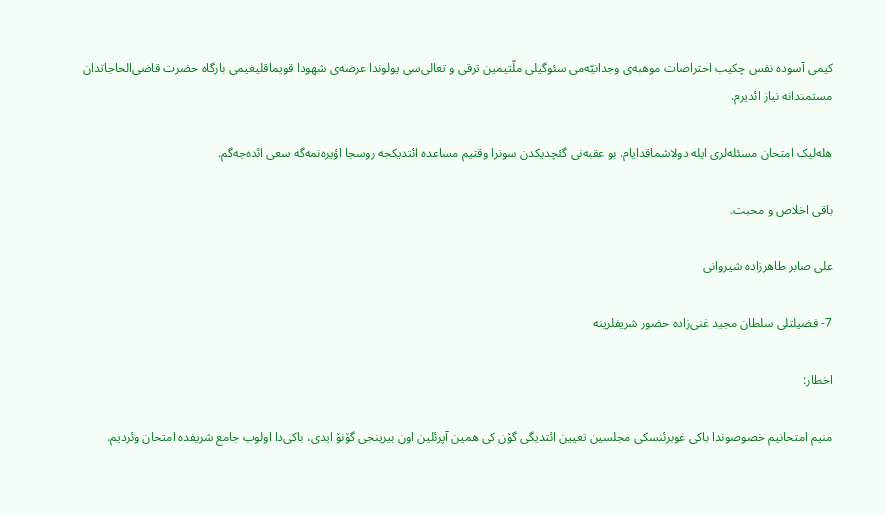کیمی آسوده نفس چکیب احتراصات موهبه‌ی وجدانیّه‌می سئوگیلی ملّتیمین ترقی و تعالی‌سی یولوندا عرضه‌ی شهودا قویماقلیغیمی بارگاه حضرت قاضی‌الحاجاتدان مستمندانه نیاز ائدیرم.

هله‌لیک امتحان مسئله‌لری ایله دولاشماقدایام. بو عقبه‌نی گئچدیکدن سونرا وقتیم مساعده ائتدیکجه روسجا اؤیره‌نمه‌گه سعی ائده‌جه‌گم.

باقی اخلاص و محبت.

علی صابر طاهرزاده شیروانی

7- فضیلتلی سلطان مجید غنی‌زاده حضور شریفلرینه

اخطار:

منیم امتحانیم خصوصوندا باکی غوبرئنسکی مجلسین تعیین ائتدیگی گۆن کی همین آپرئلین اون بیرینجی گۆنۆ ایدی، باکی‌دا اولوب جامع شریفده امتحان وئردیم.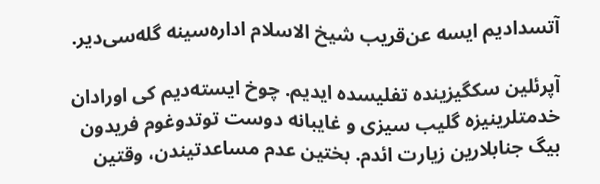آتسدادیم ایسه عن‌قریب شیخ الاسلام اداره‌سینه گله‌سی‌دیر.

آپرئلین سکگیزینده تفلیسده ایدیم. چوخ ایسته‌دیم کی اورادان خدمتلرینیزه گلیب سیزی و غایبانه دوست توتدوغوم فریدون بیگ جنابلارین زیارت ائدم. بختین عدم مساعدتیندن، وقتین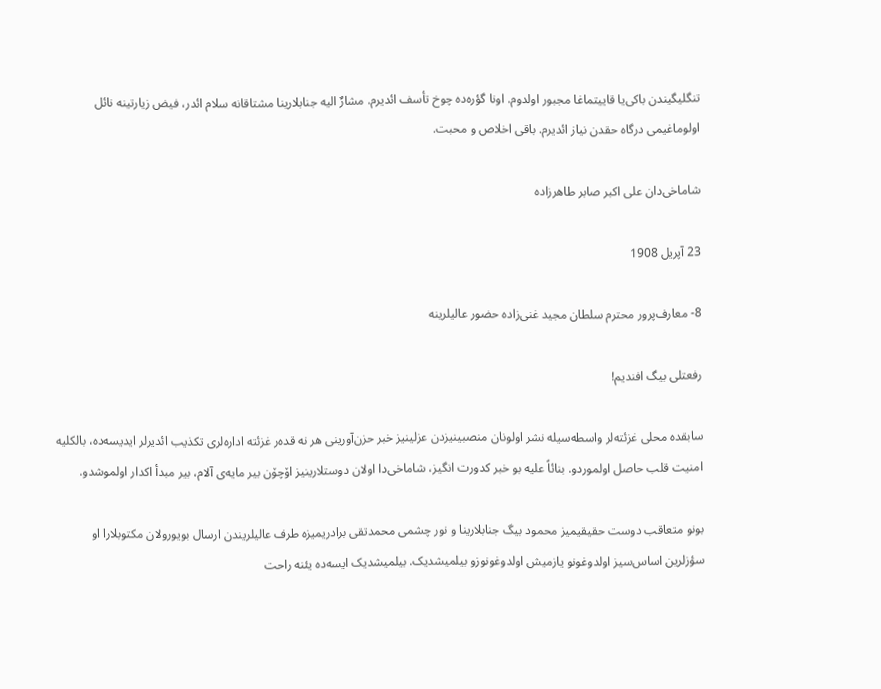تنگلیگیندن باکی‌یا قاییتماغا مجبور اولدوم. اونا گؤره‌ده چوخ تأسف ائدیرم. مشارٌ الیه جنابلارینا مشتاقانه سلام ائدر، فیض زیارتینه نائل اولوماغیمی درگاه حقدن نیاز ائدیرم. باقی اخلاص و محبت.

شاماخی‌دان علی اکبر صابر طاهرزاده

23 آپریل 1908

8- معارف‌پرور محترم سلطان مجید غنی‌زاده حضور عالیلرینه

رفعتلی بیگ افندیم!

سابقده محلی غزئته‌لر واسطه‌سیله نشر اولونان منصبینیزدن عزلینیز خبر حزن‌آورینی هر نه قده‌ر غزئته اداره‌لری تکذیب ائدیرلر ایدیسه‌ده، بالکلیه امنیت قلب حاصل اولموردو. بنائاً علیه بو خبر کدورت انگیز، شاماخی‌دا اولان دوستلارینیز اۆچۆن بیر مایه‌ی آلام، بیر مبدأ اکدار اولموشدو.

بونو متعاقب دوست حقیقیمیز محمود بیگ جنابلارینا و نور چشمی محمدتقی برادریمیزه طرف عالیلریندن ارسال بویورولان مکتوبلارا او سؤزلرین اساس‌سیز اولدوغونو یازمیش اولدوغونوزو بیلمیشدیک. بیلمیشدیک ایسه‌ده یئنه راحت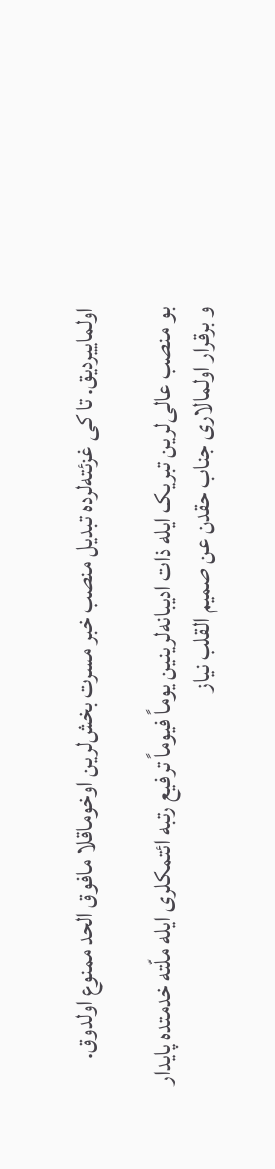اولماییردیق. تا کی غزئته‌لرده تبدیل منصب خبر مسرت بخش‌لرین اوخوماقلا مافوق الحد ممنوع اولدوق.

بو منصب عالی‌لرین تبریک ایله ذات ادیبانه‌لرینین یوماً فیوماً ترفیع رتبه ائتمکلری ایله ملّته خدمتده پایدار و برقرار اولمالاری جناب حقدن عن صمیم القلب نیاز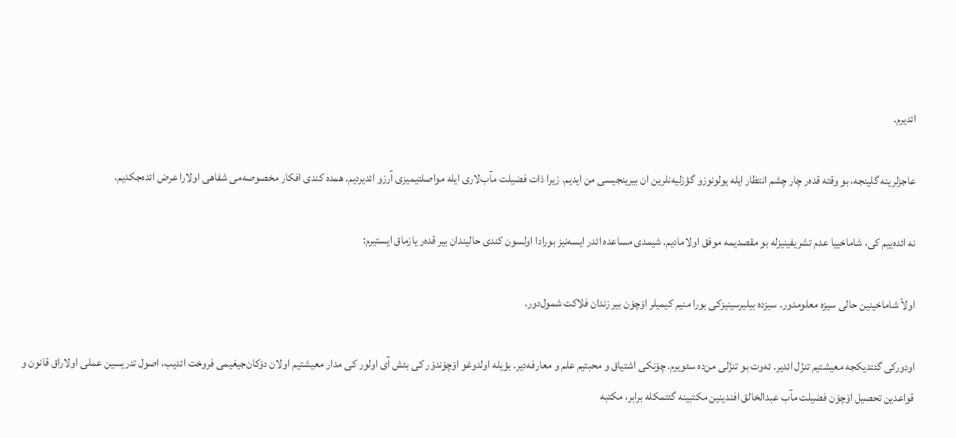ائدیرم.

عاجزلرینه گلینجه، بو وقته قده‌ر چار چشم انتظار ایله یولونوزو گؤزلیه‌نلرین ان بیرینجیسی من ایدیم. زیرا ذات فضیلت مآب‌لاری ایله مواصلتیمیزی آرزو ائدیردیم. همده کندی افکار مخصوصه‌می شفاهی اولارا عرض ائده‌جکدیم.

نه ائده‌ییم کی، شاماخییا عدم تشریفینیزله بو مقصدیمه موفق اولامادیم. شیمدی مساعده ائدر ایسه‌نیز بورادا اولسون کندی حالیندان بیر قده‌ر یازماق ایستیرم:

اولاً شاماخینین حالی سیزه معلومدور. سیزده بیلیرسینیزکی بورا منیم کیمیلر اۆچۆن بیر زندان فلاکت شمول‌دور.

اودورکی گئتدیکجه معیشتیم تنزّل ائدیر. ئه‌وت بو تنزّلی من‌ده سئویرم. چۆنکی اشتیاق و محبتیم علم و معارفه‌دیر. بؤیله اولدوغو اۆچۆندۆر کی بئش آی اولور کی مدار معیشتیم اولان دۆکان‌جیغیمی فروخت ائدیب، اصول تدریسین عملی اولاراق قانون و قواعدین تحصیل اۆچۆن فضیلت مآب عبدالخالق افندینین مکتبینه گئتمکله برابر، مکتبه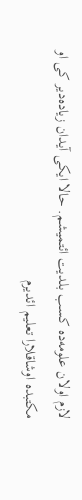لازم اولان علومه‌ده کسب بلدیت ائتمیشم. حالا ایکی آیدان زیاده‌دیر کی او مکتبده اوشاقلارا تعلیم ائدیرم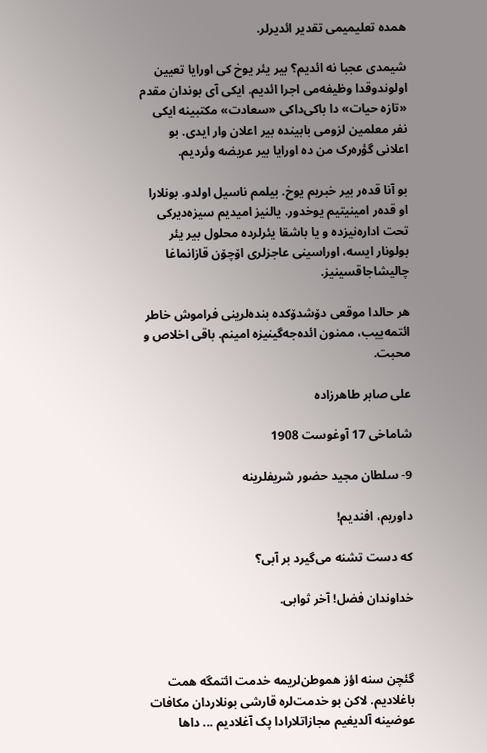همده تعلیمیمی تقدیر ائدیرلر.

شیمدی عجبا نه ائدیم؟ بیر یئر یوخ کی اورایا تعیین اولوندوقدا وظیفه‌می اجرا ائدیم. ایکی آی بوندان مقدم «تازه حیات» دا باکی‌داکی «سعادت» مکتبینه ایکی نفر معلمین لزومی بابینده بیر اعلان وار ایدی. بو اعلانی گؤره‌رک من ده اورایا بیر عریضه وئردیم.

بو آنا قده‌ر بیر خبریم یوخ. بیلمم ناسیل اولدو. بونلارا او قده‌ر امینیتیم یوخدور. یالنیز امیدیم سیزه‌دیرکی تحت اداره‌نیزده و یا باشقا یئرلرده محلول بیر یئر بولونار ایسه، اوراسینی عاجزلری اۆچۆن قازانماغا چالیشاجاقسینیز.

هر حالدا موقعی دۆشدۆکده بنده‌لرینی فراموش خاطر ائتمه‌ییب، ممنون ائده‌جه‌گینیزه امینم. باقی اخلاص و محبت.

علی صابر طاهرزاده

شاماخی 17 آوغوست 1908

9- سلطان مجید حضور شریفلرینه

داوریم، افندیم!

که دست تشنه می‌گیرد بر آبی؟

خداوندان فضل! آخر ثوابی.



گئچن سنه اؤز هموطن‌لریمه خدمت ائتمگه همت باغلادیم. لاکن بو خدمت‌لره قارشی بونلاردان مکافات عوضینه آلدیغیم مجازاتلارادا پک آغلادیم ... داها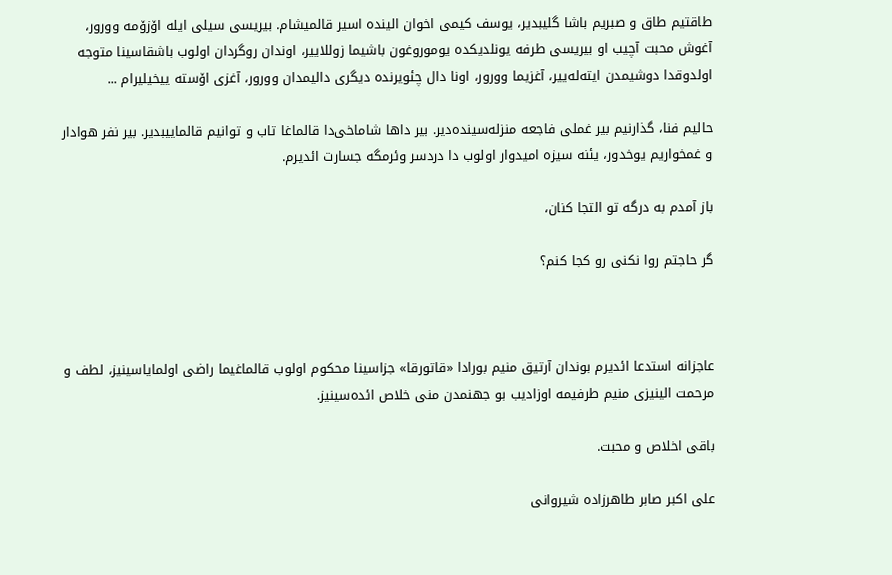طاقتیم طاق و صبریم باشا گلیبدیر، یوسف کیمی اخوان الینده اسیر قالمیشام. بیریسی سیلی ایله اۆزۆمه وورور، آغوش محبت آچیب او بیریسی طرفه یونلدیکده یوموروغون باشیما زوللاییر، اوندان روگردان اولوب باشقاسینا متوجه اولدوقدا دوشیمدن ایته‌له‌ییر، آغزیما وورور، اونا دال چئویرنده دیگری دالیمدان وورور، آغزی اۆسته ییخیلیرام ...

حالیم فنا، گذارنیم بیر غملی فاجعه منزله‌سینده‌دیر. بیر داها شاماخی‌دا قالماغا تاب و توانیم قالماییبدیر. بیر نفر هوادار و غمخواریم یوخدور، یئنه سیزه امیدوار اولوب دا دردسر وئرمگه جسارت ائدیرم.

باز آمدم به درگه تو التجا کنان،

گر حاجتم روا نکنی رو کجا کنم؟



عاجزانه استدعا ائدیرم بوندان آرتیق منیم بورادا «قاتورقا» جزاسینا محکوم اولوب قالماغیما راضی اولمایاسینیز، لطف و مرحمت الینیزی منیم طرفیمه اوزادیب بو جهنمدن منی خلاص ائده‌سینیز.

باقی اخلاص و محبت.

علی اکبر صابر طاهرزاده شیروانی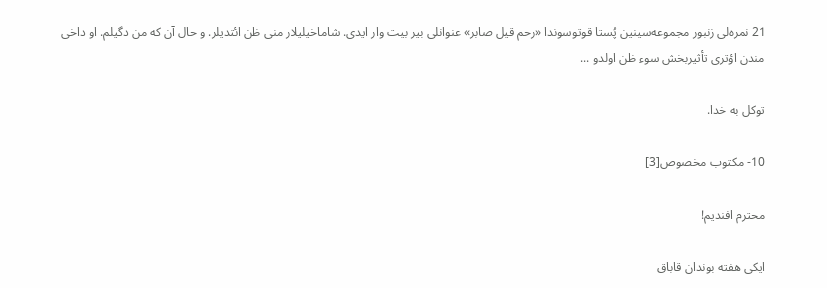21 نمره‌لی زنبور مجموعه‌سینین پُستا قوتوسوندا «رحم قیل صابر» عنوانلی بیر بیت وار ایدی. شاماخیلیلار منی ظن ائتدیلر. و حال آن که من دگیلم. او داخی مندن اؤتری تأثیربخش سوء ظن اولدو ...

توکل به خدا.

10- مکتوب مخصوص[3]

محترم افندیم!

ایکی هفته بوندان قاباق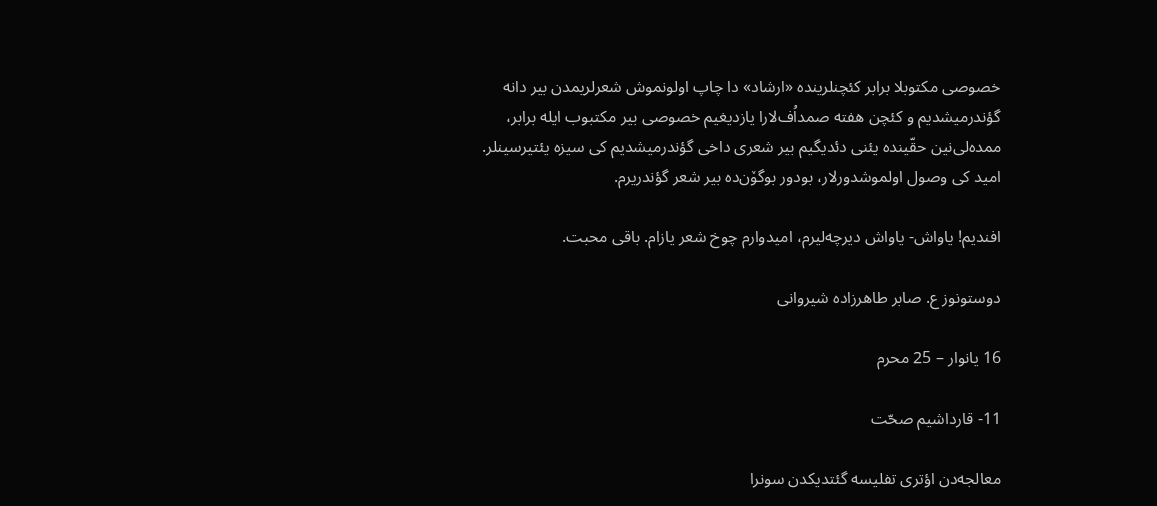خصوصی مکتوبلا برابر کئچنلرینده «ارشاد» دا چاپ اولونموش شعرلریمدن بیر دانه گؤندرمیشدیم و کئچن هفته صمداُف‌لارا یازدیغیم خصوصی بیر مکتبوب ایله برابر، ممده‌لی‌نین حقّینده یئنی دئدیگیم بیر شعری داخی گؤندرمیشدیم کی سیزه یئتیرسینلر. امید کی وصول اولموشدورلار، بودور بوگۆن‌ده بیر شعر گؤندریرم.

افندیم! یاواش- یاواش دیرچه‌لیرم، امیدوارم چوخ شعر یازام. باقی محبت.

دوستونوز ع. صابر طاهرزاده شیروانی

16 یانوار – 25 محرم

11- قارداشیم صحّت

معالجه‌دن اؤتری تفلیسه گئتدیکدن سونرا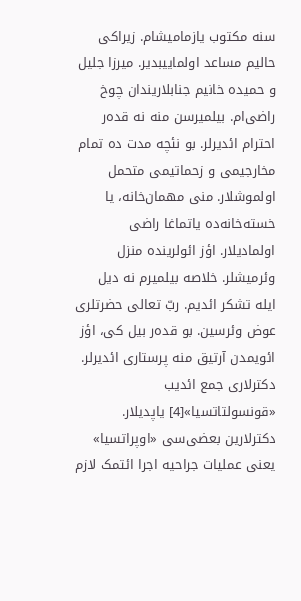سنه مکتوب یازمامیشام. زیراکی حالیم مساعد اولماییبدیر. میرزا جلیل و حمیده خانیم جنابلاریندان چوخ راضی‌ام. بیلمیرسن منه نه قده‌ر احترام ائدیرلر. بو نئچه مدت ده تمام مخارجیمی و زحماتیمی متحمل اولموشلار. منی مهمان‌خانه‌، یا خسته‌خانه‌ده یاتماغا راضی اولمادیلار. اؤز ائولرینده منزل وئرمیشلر. خلاصه بیلمیرم نه دیل ایله تشکر ائدیم. ربّ تعالی حضرتلری عوض وئرسین. بو قده‌ر بیل کی، اؤز ائویمدن آرتیق منه پرستاری ائدیرلر. دکترلاری جمع ائدیب «قونسولتاتسیا»[4] یاپدیلار. دکترلارین بعضی‌سی «اوپراتسیا» یعنی عملیات جراحیه اجرا ائتمک لازم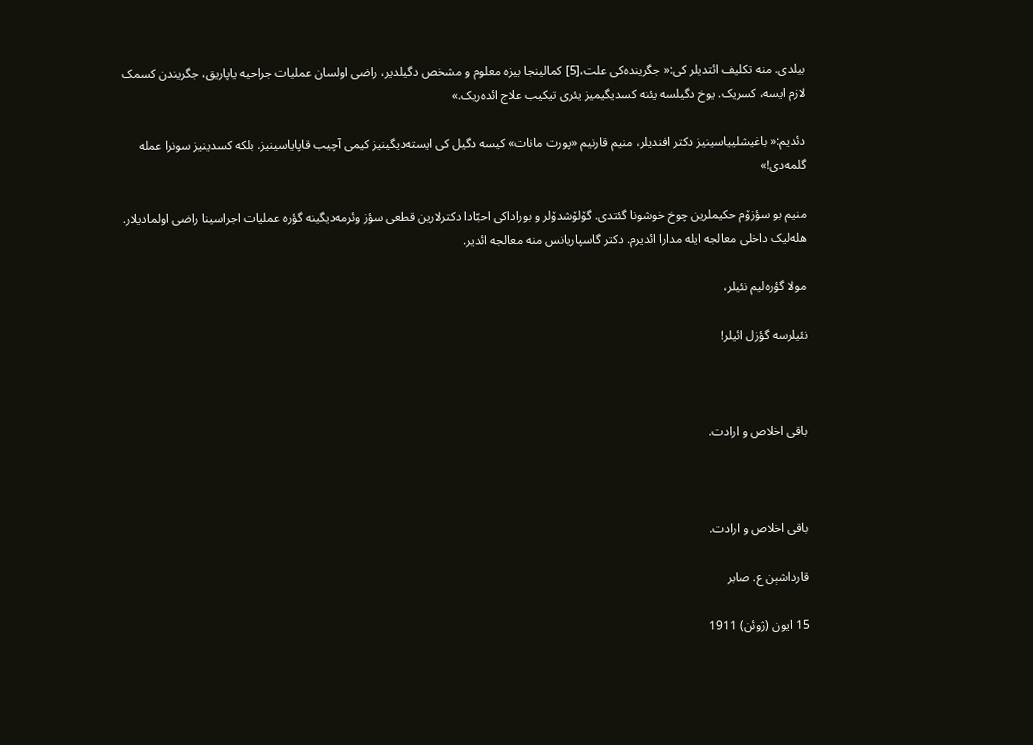بیلدی. منه تکلیف ائتدیلر کی:« جگرینده‌کی علت،[5] کمالینجا بیزه معلوم و مشخص دگیلدیر، راضی اولسان عملیات جراحیه یاپاریق، جگریندن کسمک لازم ایسه، کسریک. یوخ دگیلسه یئنه کسدیگیمیز یئری تیکیب علاج ائده‌ریک.»

دئدیم:« باغیشلییاسینیز دکتر افندیلر، منیم قارنیم «پورت مانات» کیسه دگیل کی ایسته‌دیگینیز کیمی آچیب قاپایاسینیز. بلکه کسدینیز سونرا عمله گلمه‌دی!»

منیم بو سؤزۆم حکیملرین چوخ خوشونا گئتدی. گۆلۆشدۆلر و بوراداکی احبّادا دکترلارین قطعی سؤز وئرمه‌دیگینه گؤره عملیات اجراسینا راضی اولمادیلار. هله‌لیک داخلی معالجه ایله مدارا ائدیرم. دکتر گاسپاریانس منه معالجه ائدیر.

مولا گؤره‌لیم نئیلر،

نئیلرسه گؤزل ائیلر!



باقی اخلاص و ارادت.



باقی اخلاص و ارادت.

قارداشېن ع. صابر

15 ایون (ژوئن) 1911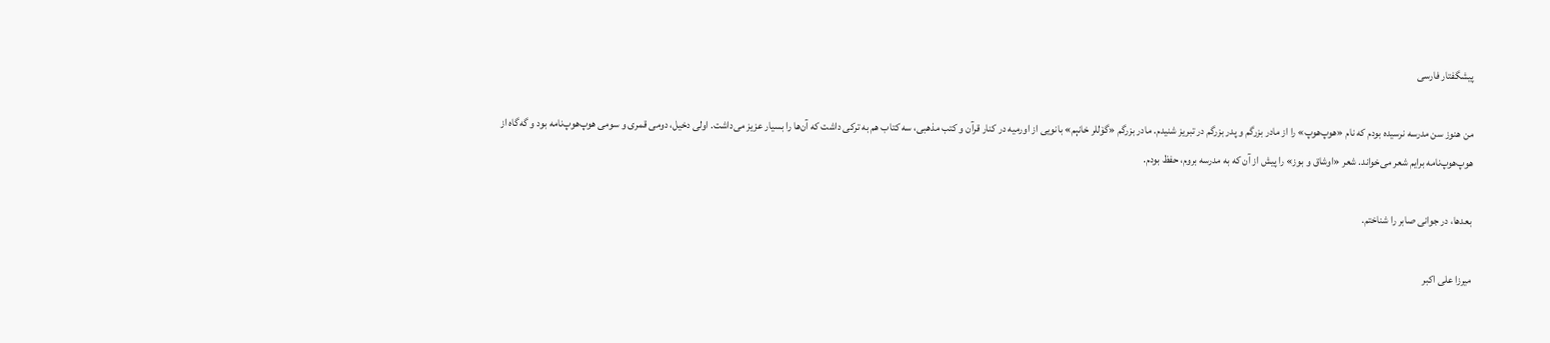پیشگفتار فارسی

من هنوز سن مدرسه نرسیده بودم که نام «هوپ‌هوپ‌» را از مادر بزرگم و پدر بزرگم در تبریز شنیدم. مادر بزرگم «گۆللر خانېم» بانویی از اورمیه در کنار قرآن و کتب مذهبی، سه کتاب هم به ترکی داشت که آن‌ها را بسیار عزیز می‌داشت. اولی دخیل، دومی قمری و سومی هوپ‌هوپ‌نامه بود و گه‌گاه از هوپ‌هوپ‌نامه برایم شعر می‌خواند. شعر «اوشاق و بوز» را پیش از آن که به مدرسه بروم، حفظ بودم.

بعدها، در جوانی صابر را شناختم.

میرزا علی اکبر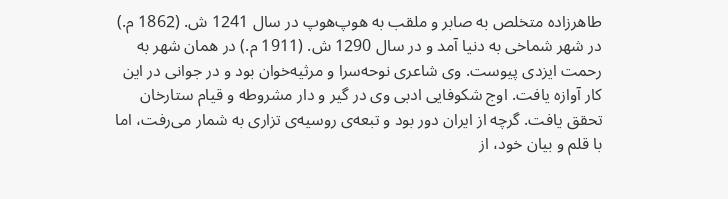طاهرزاده متخلص به صابر و ملقب به هوپ‌هوپ‌ در سال 1241 ش. (1862 م.) در شهر شماخی به دنیا آمد و در سال 1290 ش. (1911 م.) در همان شهر به رحمت ایزدی پیوست. وی شاعری نوحه‌سرا و مرثیه‌خوان بود و در جوانی در این کار آوازه یافت. اوج شکوفایی ادبی وی در گیر و دار مشروطه و قیام ستارخان تحقق یافت. گرچه از ایران دور بود و تبعه‌ی روسیه‌ی تزاری به شمار می‌رفت، اما با قلم و بیان خود، از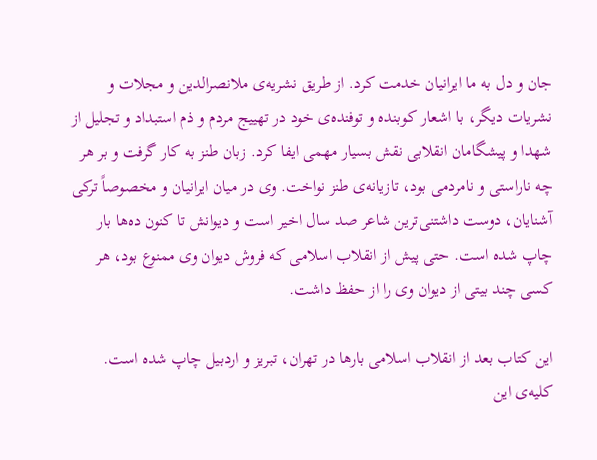جان و دل به ما ایرانیان خدمت کرد. از طریق نشریه‌ی ملانصرالدین و مجلات و نشریات دیگر، با اشعار کوبنده و توفنده‌ی خود در تهییج مردم و ذم استبداد و تجلیل از شهدا و پیشگامان انقلابی نقش بسیار مهمی ایفا کرد. زبان طنز به کار گرفت و بر هر چه ناراستی و نامردمی بود، تازیانه‌ی طنز نواخت. وی در میان ایرانیان و مخصوصاً ترکی آشنایان، دوست داشتنی‌ترین شاعر صد سال اخیر است و دیوانش تا کنون ده‌ها بار چاپ شده است. حتی پیش از انقلاب اسلامی که فروش دیوان وی ممنوع بود، هر کسی چند بیتی از دیوان وی را از حفظ داشت.

این کتاب بعد از انقلاب اسلامی بارها در تهران، تبریز و اردبیل چاپ شده است. کلیه‌ی این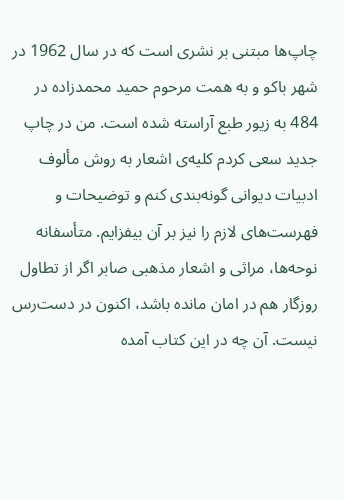چاپ‌ها مبتنی بر نشری است که در سال 1962 در شهر باکو و به همت مرحوم حمید محمدزاده در 484 به زیور طبع آراسته شده است. من در چاپ جدید سعی کردم کلیه‌ی اشعار به روش مألوف ادبیات دیوانی گونه‌بندی کنم و توضیحات و فهرست‌های لازم را نیز بر آن بیفزایم. متأسفانه نوحه‌ها، مراثی و اشعار مذهبی صابر اگر از تطاول روزگار هم در امان مانده باشد، اکنون در دست‌رس نیست. آن چه در این کتاب آمده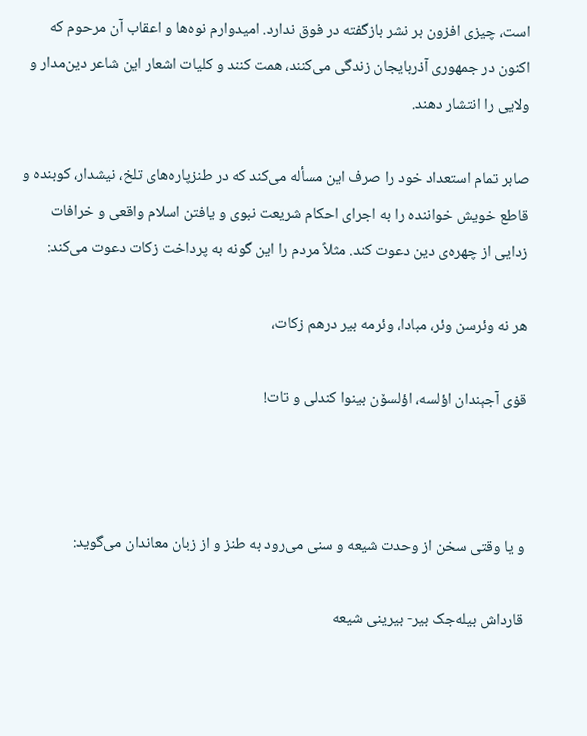است، چیزی افزون بر نشر بازگفته در فوق ندارد. امیدوارم نوه‌ها و اعقاب آن مرحوم که اکنون در جمهوری آذربایجان زندگی می‌کنند، همت کنند و کلیات اشعار این شاعر دین‌مدار و ولایی را انتشار دهند.

صابر تمام استعداد خود را صرف این مسأله می‌کند که در طنزپاره‌های تلخ، نیشدار، کوبنده و قاطع خویش خواننده را به اجرای احکام شریعت نبوی و یافتن اسلام واقعی و خرافات زدایی از چهره‌ی دین دعوت کند. مثلاً مردم را این گونه به پرداخت زکات دعوت می‌کند:

هر نه وئرسن وئر، مبادا، وئرمه بیر درهم زکات،

قۏی آجېندان اؤلسه، اؤلسۆن بینوا کندلی و تات!



و یا وقتی سخن از وحدت شیعه و سنی می‌رود به طنز و از زبان معاندان می‌گوید:

قارداش بیله‌جک بیر- بیرینی شیعه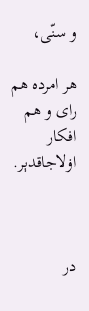و سنّی،

هر امرده هم رای و هم افکار اۏلاجاقدېر.



در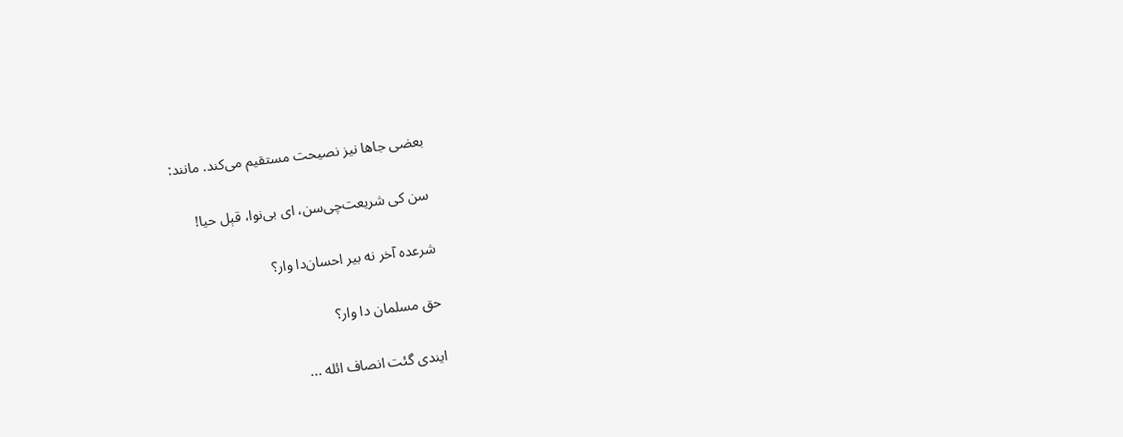بعضی جاها نیز نصیحت مستقیم می‌کند. مانند:

سن کی شریعت‌چی‌سن، ای بی‌نوا، قېل حیا!

شرعده آخر نه بیر احسان‌دا وار؟

حق مسلمان دا وار؟

ایندی گئت انصاف ائله ...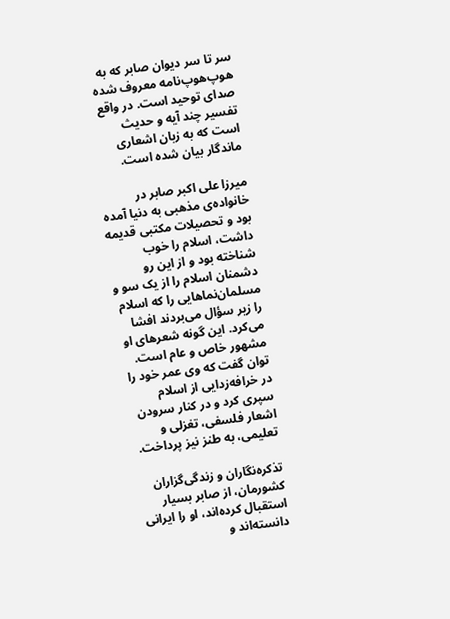سر تا سر دیوان صابر که به هوپ‌هوپ‌نامه معروف شده صدای توحید است. در واقع تفسیر چند آیه و حدیث است که به زبان اشعاری ماندگار بیان شده است.

میرزا علی اکبر صابر در خانواده‌ی مذهبی به دنیا آمده بود و تحصیلات مکتبی قدیمه داشت، اسلام را خوب شناخته بود و از این رو دشمنان اسلام را از یک سو و مسلمان‌نماهایی را که اسلام را زیر سؤال می‌بردند افشا می‌کرد. این گونه شعرهای او مشهور خاص و عام است. توان گفت که وی عمر خود را در خرافه‌زدایی از اسلام سپری کرد و در کنار سرودن اشعار فلسفی، تغزلی و تعلیمی، به طنز نیز پرداخت.

تذکره‌نگاران و زندگی‌گزاران کشورمان، از صابر بسیار استقبال کرده‌اند، او را ایرانی دانسته‌اند و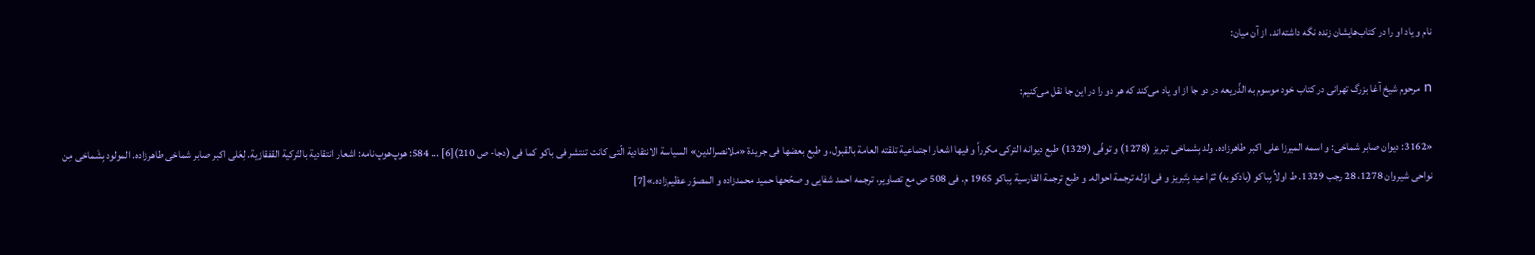نام و یاد او را در کتاب‌هایشان زنده نگه داشته‌اند. از آن میان:

n مرحوم شیخ آغا بزرگ تهرانی در کتاب خود موسوم به الذّریعه در دو جا از او یاد می‌کند که هر دو را در این جا نقل می‌کنیم:

«3162: دیوان صابر شماخی: و اسمه المیرزا علی اکبر طاهرزاده. ولد بِشماخی تبریز (1278) و توفّی (1329) طبع دیوانه الترکی مکرراً و فیها اشعار اجتماعیة تلقته العامة بالقبول، و طبع بعضها فی جریدة «ملانصرالدین» السیاسة الانتقادیة الّتی کانت تنتشر فی باکو کما فی (دجا- ص 210)[6] ... 584: هوپ‌هوپ‌نامه: اشعار انتقادیة بالتّرکیة القفقازیة. لِعَلی اکبر صابر شماخی طاهرزاده. المولود بِشَماخی مِن نواحی شیروان 1278، 28 رجب 1329. ط اولاً بِباکو (بادکوبه) ثمّ اعید بِتَبریز و فی اوّله ترجمة احواله. و طبع ترجمة الفارسیة بِباکو 1965 م. فی 508 ص مع تصاویر، ترجمه احمد شفایی و صحّحها حمید محمدزاده و المصوّر عظیم‌زاده.»[7]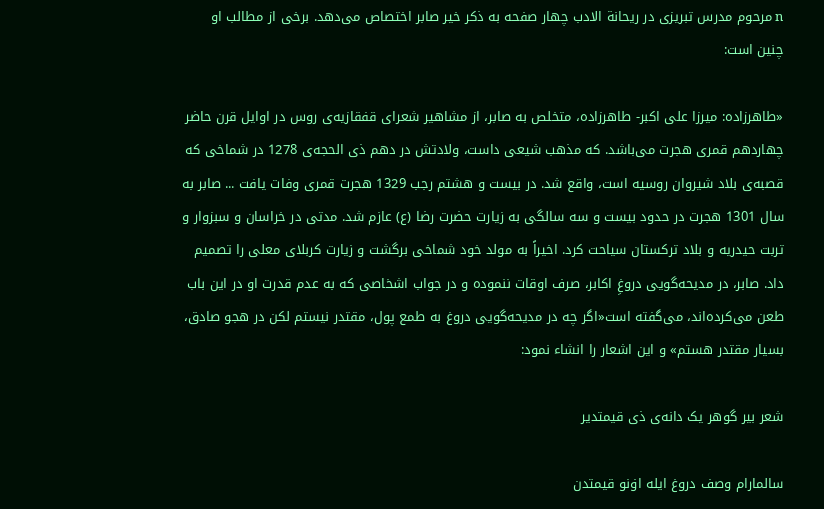n مرحوم مدرس تبریزی در ریحانة الادب چهار صفحه به ذکر خیر صابر اختصاص می‌دهد. برخی از مطالب او چنین است:

«طاهرزاده: میرزا علی اکبر- طاهرزاده، متخلص به صابر، از مشاهیر شعرای قفقازیه‌ی روس در اوایل قرن حاضر چهاردهم قمری هجرت می‌باشد. که مذهب شیعی داست، ولادتش در دهم ذی الحجه‌ی 1278 در شماخی که قصبه‌ی بلاد شیروان روسیه است، واقع شد. در بیست و هشتم رجب 1329 هجرت قمری وفات یافت ... صابر به سال 1301 هجرت در حدود بیست و سه سالگی به زیارت حضرت رضا (ع) عازم شد. مدتی در خراسان و سبزوار و تربت حیدریه و بلاد ترکستان سیاحت کرد. اخیراً به مولد خود شماخی برگشت و زیارت کربلای معلی را تصمیم داد. صابر، در مدیحه‌گویی دروغِ اکابر، صرف اوقات ننموده و در جواب اشخاصی که به عدم قدرت او در این باب طعن می‌کرده‌اند، می‌گفته است«اگر چه در مدیحه‌گویی دروغ به طمع پول، مقتدر نیستم لکن در هجو صادق، بسیار مقتدر هستم» و این اشعار را انشاء نمود:

شعر بیر گوهر یک دانه‌ی ذی قیمتدیر

سالمارام وصف دروغ ایله اۏنو قیمتدن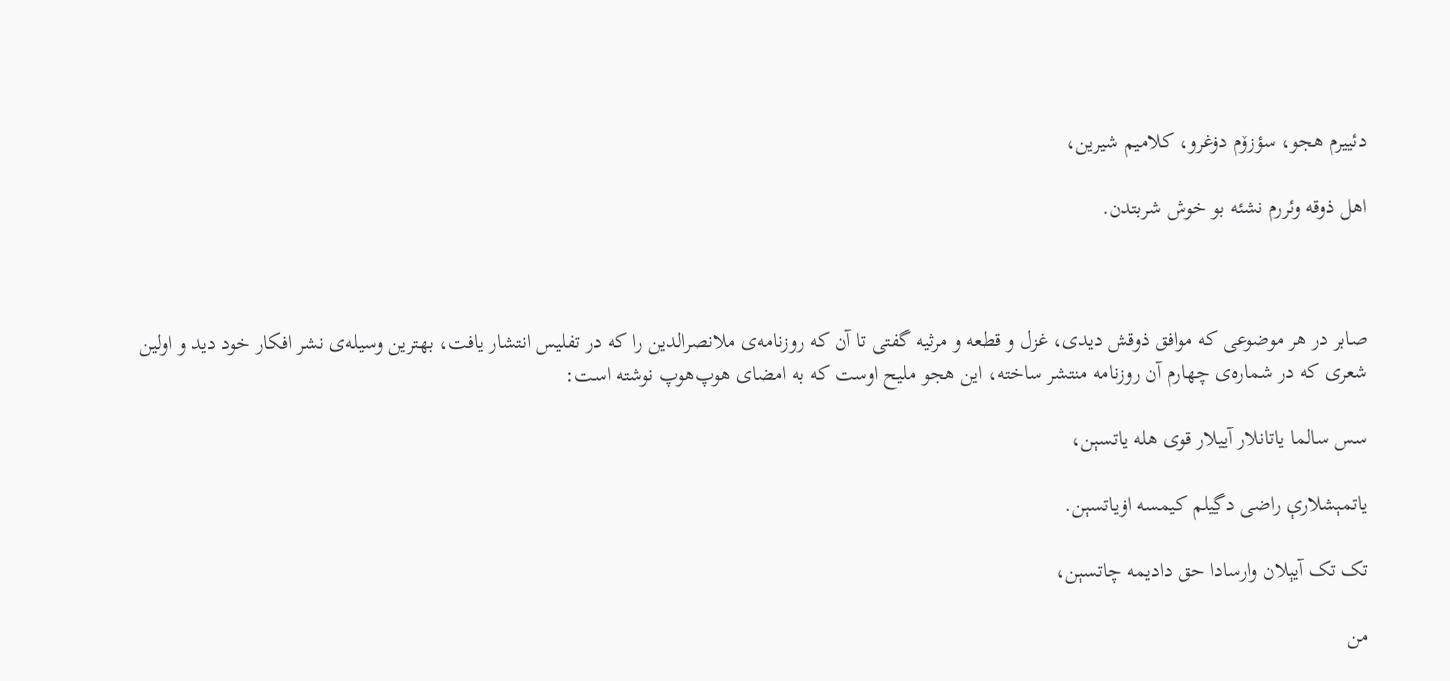دئییرم هجو، سؤزۆم دۏغرو، کلامیم شیرین،

اهل ذوقه وئررم نشئه بو خوش شربتدن.



صابر در هر موضوعی که موافق ذوقش دیدی، غزل و قطعه و مرثیه گفتی تا آن که روزنامه‌ی ملانصرالدین را که در تفلیس انتشار یافت، بهترین وسیله‌ی نشر افکار خود دید و اولین شعری که در شماره‌ی چهارم آن روزنامه منتشر ساخته، این هجو ملیح اوست که به امضای هوپ‌هوپ نوشته است:

سس سالما یاتانلار آییلار قوی هله یاتسېن،

یاتمېشلارې راضی دڲیلم کیمسه اۏیاتسېن.

تک تک آیېلان وارسادا حق دادیمه چاتسېن،

من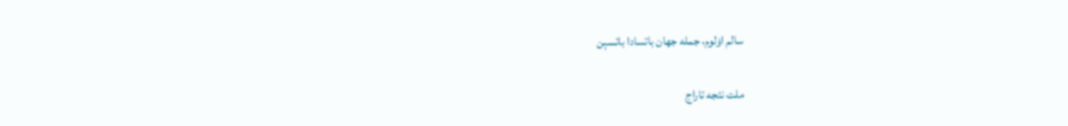سالم اۏلوم، جمله جهان باتسادا باتسېن

ملت نئجه تاراج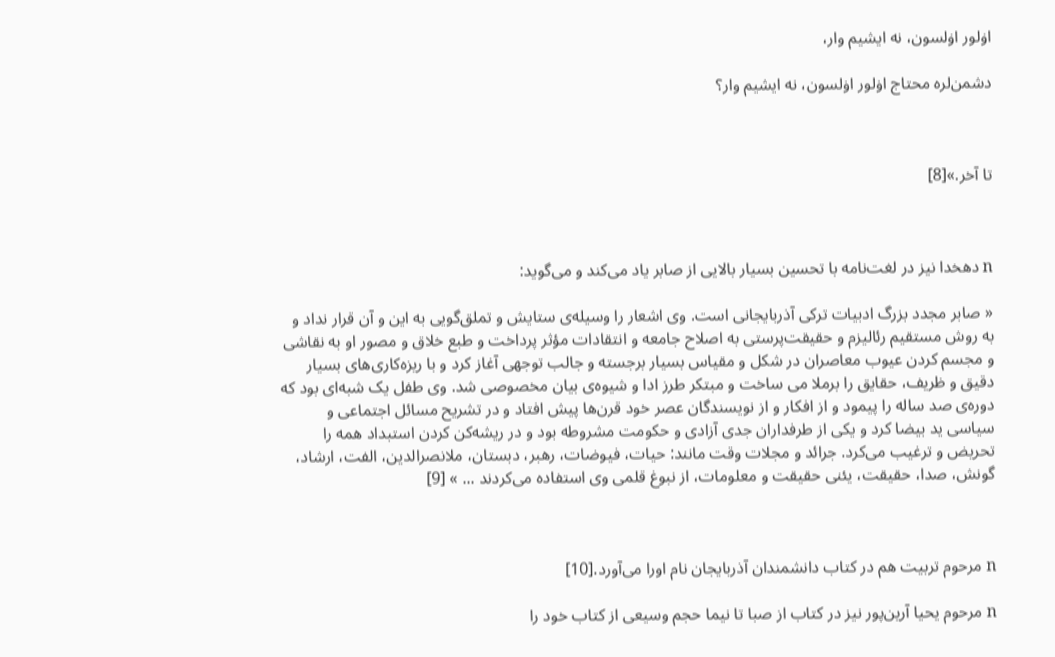اۏلور اۏلسون، نه ایشیم وار،

دشمن‌لره محتاج اۏلور اۏلسون، نه ایشیم وار؟



تا آخر.»[8]



n دهخدا نیز در لغت‌نامه با تحسین بسیار بالایی از صابر یاد می‌کند و می‌گوید:

« صابر مجدد بزرگ ادبیات ترکی آذربایجانی است. وی اشعار را وسیله‌ی ستایش و تملق‌گویی به این و آن قرار نداد و به روش مستقیم رئالیزم و حقیقت‌پرستی به اصلاح جامعه و انتقادات مؤثر پرداخت و طبع خلاق و مصور او به نقاشی و مجسم کردن عیوب معاصران در شکل و مقیاس بسیار برجسته و جالب توجهی آغاز کرد و با ریزه‌کاری‌های بسیار دقیق و ظریف، حقایق را برملا می ساخت و مبتکر طرز ادا و شیوه‌ی بیان مخصوصی شد. وی طفل یک شبه‌ای بود که دوره‌ی صد ساله را پیمود و از افکار و از نویسندگان عصر خود قرن‌ها پیش افتاد و در تشریح مسائل اجتماعی و سیاسی ید بیضا کرد و یکی از طرفداران جدی آزادی و حکومت مشروطه بود و در ریشه‌کن کردن استبداد همه را تحریض و ترغیب می‌کرد. جرائد و مجلات وقت مانند: حیات، فیوضات، رهبر، دبستان، ملانصرالدین، الفت، ارشاد، گونش، صدا، حقیقت، یئنی حقیقت و معلومات، از نبوغ قلمی وی استفاده می‌کردند ... » [9]



n مرحوم تربیت هم در کتاب دانشمندان آذربایجان نام اورا می‌آورد.[10]

n مرحوم یحیا آرین‌پور نیز در کتاب از صبا تا نیما حجم وسیعی از کتاب خود را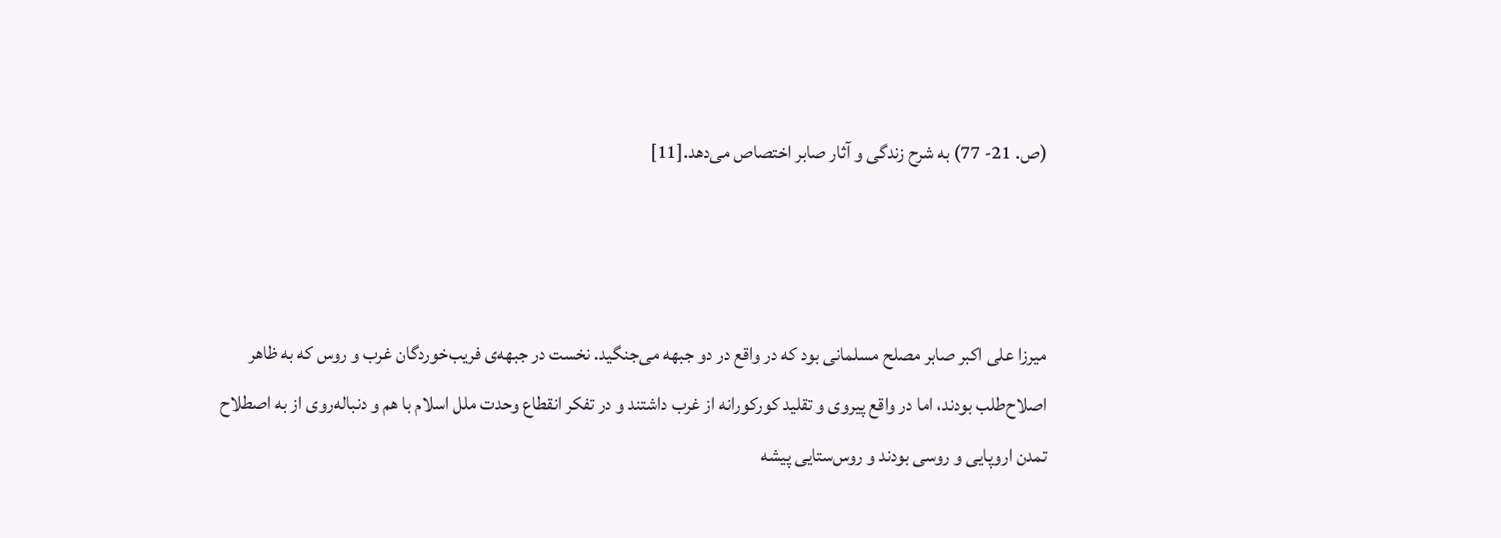(ص. 21- 77) به شرح زندگی و آثار صابر اختصاص می‌دهد.[11]



میرزا علی اکبر صابر مصلح مسلمانی بود که در واقع در دو جبهه می‌جنگید. نخست در جبهه‌ی فریب‌خوردگان غرب و روس که به ظاهر اصلاح‌طلب بودند، اما در واقع پیروی و تقلید کورکورانه از غرب داشتند و در تفکر انقطاع وحدت ملل اسلام با هم و دنباله‌روی از به اصطلاح تمدن اروپایی و روسی بودند و روس‌ستایی پیشه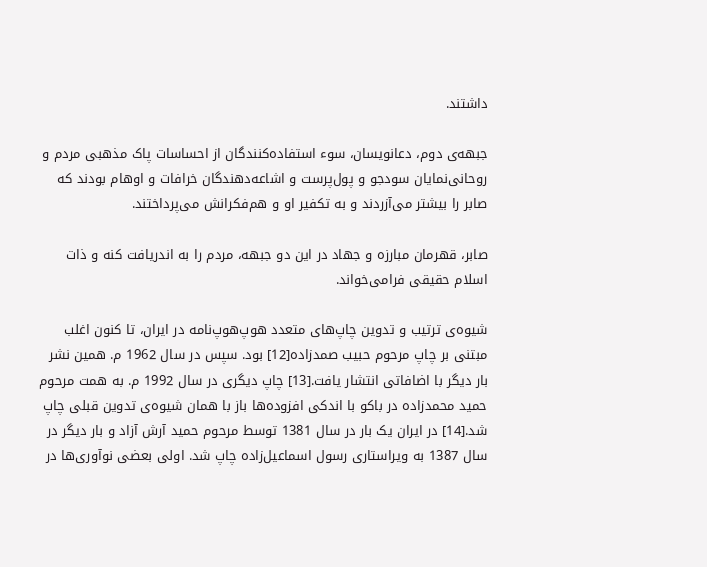داشتند.

جبهه‌ی دوم، دعانویسان، سوء استفاده‌کنندگان از احساسات پاک مذهبی مردم و روحانی‌نمایان سودجو و پول‌پرست و اشاعه‌دهندگان خرافات و اوهام بودند که صابر را بیشتر می‌آزردند و به تکفیر او و هم‌فکرانش می‌پرداختند.

صابر، قهرمان مبارزه و جهاد در این دو جبهه، مردم را به اندریافت کنه و ذات اسلام حقیقی فرامی‌خواند.

شیوه‌ی ترتیب و تدوین چاپ‌های متعدد هوپ‌هوپ‌نامه در ایران، تا کنون اغلب مبتنی بر چاپ مرحوم حبیب صمدزاده[12] بود. سپس در سال 1962 م. همین نشر بار دیگر با اضافاتی انتشار یافت.[13] چاپ دیگری در سال 1992 م. به همت مرحوم حمید محمدزاده در باکو با اندکی افزوده‌ها باز با همان شیوه‌ی تدوین قبلی چاپ شد.[14] در ایران یک بار در سال 1381 توسط مرحوم حمید آرش آزاد و بار دیگر در سال 1387 به ویراستاری رسول اسماعیل‌زاده چاپ شد. اولی بعضی نوآوری‌ها در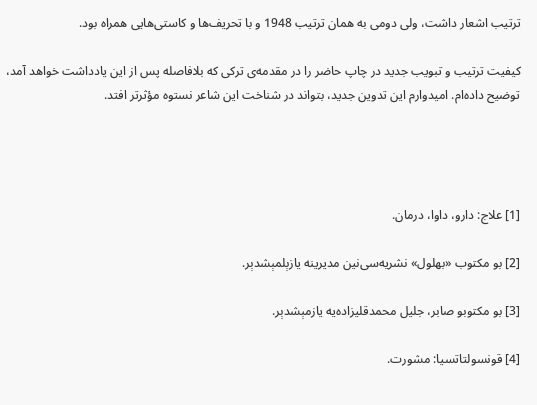ترتیب اشعار داشت، ولی دومی به همان ترتیب 1948 و با تحریف‌ها و کاستی‌هایی همراه بود.

کیفیت ترتیب و تبویب جدید در چاپ حاضر را در مقدمه‌ی ترکی که بلافاصله پس از این یادداشت خواهد آمد، توضیح داده‌ام. امیدوارم این تدوین جدید، بتواند در شناخت این شاعر نستوه مؤثرتر افتد.




[1] علاج: دارو، داوا، درمان.

[2] بو مکتوب «بهلول» نشریه‌سی‌نین مدیرینه یازېلمېشدېر.

[3] بو مکتوبو صابر، جلیل محمدقلیزاده‌یه یازمېشدېر.

[4] قونسولتاتسیا: مشورت.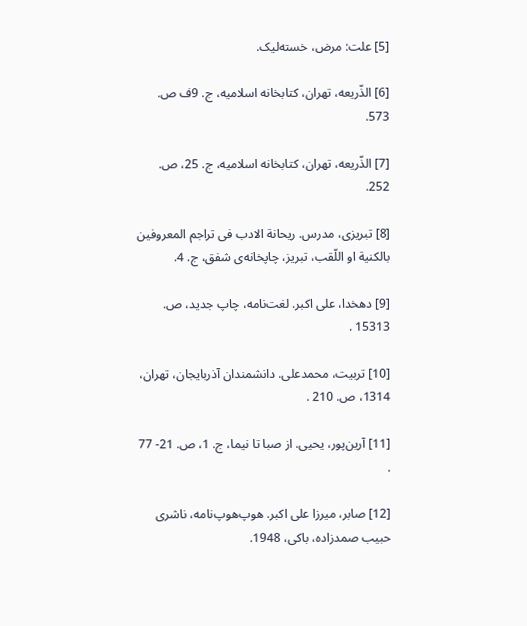[5] علت: مرض، خسته‌لیک.

[6] الذّریعه، تهران، کتابخانه اسلامیه، ج. 9ف ص. 573.

[7] الذّریعه، تهران، کتابخانه اسلامیه، ج. 25، ص. 252.

[8] تبریزی، مدرس. ریحانة الادب فی تراجم المعروفین بالکنیة او اللّقب، تبریز، چاپخانه‌ی شفق، ج. 4.

[9] دهخدا، علی اکبر. لغت‌نامه، چاپ جدید، ص. 15313 .

[10] تربیت، محمدعلی. دانشمندان آذربایجان، تهران، 1314، ص. 210 .

[11] آرین‌پور، یحیی. از صبا تا نیما، ج. 1، ص. 21- 77 .

[12] صابر، میرزا علی اکبر. هوپ‌هوپ‌نامه، ناشری حبیب صمدزاده، باکی، 1948.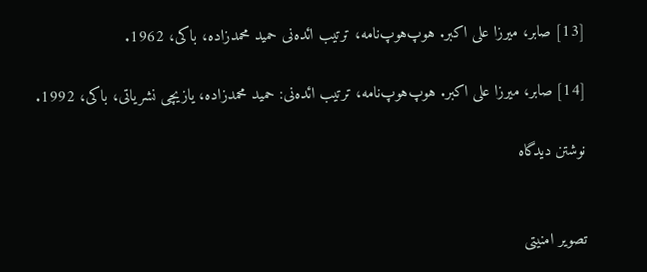[13] صابر، میرزا علی اکبر. هوپ‌هوپ‌نامه، ترتیب ائده‌نی حمید محمدزاده، باکی، 1962.

[14] صابر، میرزا علی اکبر. هوپ‌هوپ‌نامه، ترتیب ائده‌نی: حمید محمدزاده، یازیچی نشریاتی، باکی، 1992.

نوشتن دیدگاه


تصویر امنیتی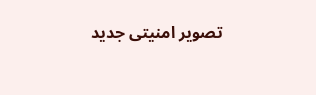تصویر امنیتی جدید